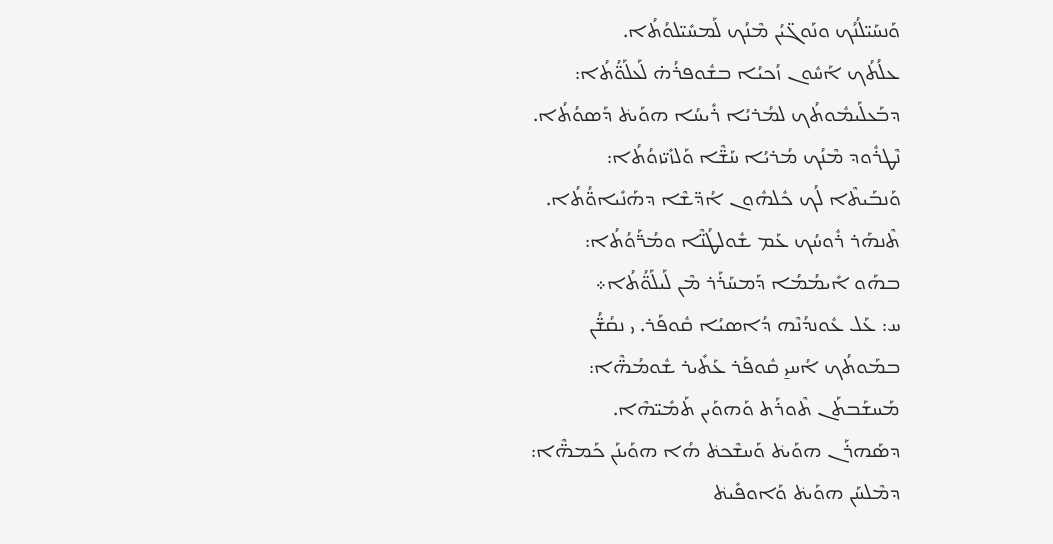ܘܰܢܚܰܝ̈ܠܳܢܳܟ ܘܢܰܘܓ̈ܝܳܢ ܡܶܢܳܟ ܠܰܡܚܺܝ̈ܠܘܳܬܳܐ.
ܥܠܳܬܳܟ ܐܰܚܽܘܢ ܙܳܟܝܳܐ ܒܫܽܘܦܪܳܗ̇ ܠܰܥܠܰܘ̈ܳܬܳܐ:
ܕܒܰܥܠܰܝܡܽܘܬܳܟ ܠܡܳܪܝܳܐ ܪܺܝܚܳܐ ܗܘܰܝܬ݁ ܕܰܣܘܳܬܳܐ.
ܢܶܛܪܽܘܕ ܡܶܢܳܟ ܡܳܪܝܳܐ ܚܰܫ̈ܶܐ ܘܰܠܙܺܝ̈ܙܘܳܬܳܐ:
ܘܰܢܒܰܝܬܶܐ ܠܳܟ ܟܽܠܗܽܘܢ ܐܳܕ̈ܫܶܐ ܕܗܰܢܺܝܐܘ̈ܳܬܳܐ.
ܬܶܢܗܰܪ ܪܽܘܚܳܟ ܥܰܡ ܫܽܘܠܛܳܢ̈ܶܐ ܘܡܳܪ̈ܰܘܳܬܳܐ:
ܒܗܰܘ ܐܺܝܡܳܡܳܐ ܕܰܡܚܰܪܰܪ ܡܶܢ ܠܰܝܠܰܘ̈ܳܬܳܐ܀
ܚ: ܥܰܠ ܥܽܘܢܕܳܢܶܗ ܕܳܐܣܝܳܐ ܩܽܘܦܰܪ. ܝ ܢܩܳܫ̈ܳܢ
ܒܡܰܘܬܳܟ ܐܳܚܝ̱ ܩܽܘܦܰܪ ܥܰܬܺܝܪ ܫܽܘܡܳܗ̈ܶܐ:
ܡܰܚܫܰܒܬܰܢ ܬܶܘܪܰܬ ܘܰܗܘܰܝܢ ܬܰܡܺܝ̈ܗܶܐ.
ܕܣܰܗܪܰܢ ܗܘܰܝܬ݁ ܘܰܚܫܶܟܬ݁ ܗܳܐ ܗܘܰܝܢܰܢ ܟܰܡܗ̈ܶܐ:
ܕܡܶܠܚܰܢ ܗܘܰܝܬ݁ ܘܰܐܘܦܺܝܬ݁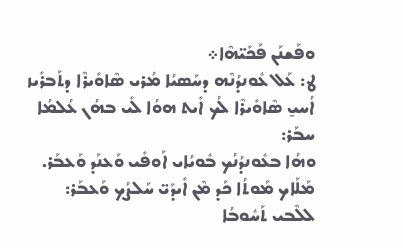ܘܦܰܫܢܰܢ ܦܰܟܺܝ̈ܗܶܐ܀
ܛ: ܥܰܠ ܥܽܘܢܕܳܢܶܗ ܕܚܰܣܝܳܐ ܡܳܪܝ ܣܶܐܘܺܝܪܶܐ ܕܬܰܒܪܺܝܙ
ܐܳܚܝ̱ ܣܶܐܘܺܝܪܶܐ ܠܳܟ ܐܺܝܬ ܗܘܳܐ ܠܺܝ ܒܗܳܢ ܥܳܠܡܳܐ ܚܒܰܪ:
ܘܗܳܐ ܒܥܽܘܢܕܳܢܳܟ ܒܽܘܝܳܐܝ ܐܰܘܦܺܝ ܘܰܥܢܰܕ ܘܰܥܒܰܪ.
ܡܰܠܰܐܟ ܡܰܘܬܳܐ ܟܰܕ ܡܶܢ ܐܺܝܕܰܝ̈ ܚܰܠܨܳܟ ܘܰܥܒܰܪ:
ܠܠܶܒܝ ܬܰܚܽܘܒܳܐ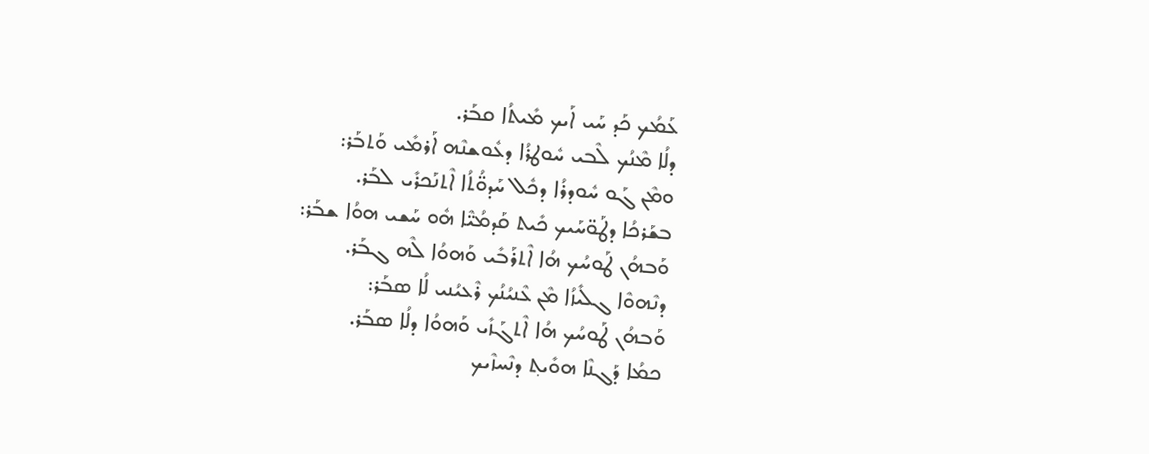ܥܰܡܳܟ ܟܰܕ ܚܰܝ ܐܰܝܟ ܡܺܝܬܳܐ ܩܒܰܪ.
ܕܠܳܐ ܡܶܢܳܟ ܠܶܒܝ ܚܽܘܛܪܳܐ ܕܥܽܘܫܢܶܗ ܐܰܪܡܺܝ ܘܰܬܒܰܪ:
ܘܡܶܢ ܓܰܘ ܚܽܘܕܪܳܐ ܕܟܽܠ ܚܰܕܘ̈ܳܬܳܐ ܐܶܬܢܰܟܪܺܝ ܠܒܰܪ.
ܒܫܰܪܟܳܐ ܕܛܰܘ̈ܚܰܝܟ ܟܺܝܬ ܩܰܕܡܳܝ̈ܶܐ ܗܽܘ ܚܰܫܝ ܗܘܳܐ ܫܒܰܪ:
ܘܰܒܗܳܢ ܛܰܘܚܳܟ ܗܳܐ ܐܶܬܪܰܒܺܝ ܘܰܗܘܳܐ ܠܶܗ ܓܒܰܪ.
ܕܢܶܗܘܶܐ ܓܠܺܝܙܳܐ ܡܶܢ ܥܶܢܝܳܢܳܟ ܪܶܥܝܳܢܝ ܠܳܐ ܣܒܰܪ:
ܘܰܒܗܳܢ ܛܰܘܚܳܟ ܗܳܐ ܐܶܬܓܰܙܺܝ ܘܰܗܘܳܐ ܕܠܳܐ ܣܒܰܪ.
ܟܡܳܐ ܕܰܓܢܶܐ ܗܘܺܝܬ݂ ܕܢܶܚܙܶܝܟ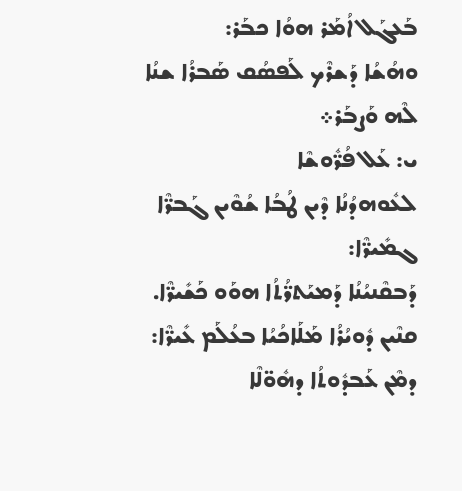ܒܰܥܓܰܠ ܐܳܡܰܪ ܗܘܳܐ ܟܒܰܪ:
ܘܗܳܫܳܐ ܕܰܫܪܶܟ ܠܰܦܣܳܩ ܣܰܒܪܳܐ ܫܢܳܐ ܠܶܗ ܘܰܨܒܰܪ܀
ܝ: ܥܰܠ ܦܳܪ̈ܽܘܫܶܐ
ܠܥܽܘܗܕܳܢܳܐ ܕܶܝܢ ܛܳܒܳܐ ܫܳܘܶܝܢ ܓܰܒܪ̈ܶܐ ܓܡܺܝܪ̈ܶܐ:
ܕܰܒܩܶܢܝܳܢܳܐ ܕܰܡܝܰܬܪ̈ܳܬܳܐ ܗܘܰܘ ܟܰܫܺܝܪ̈ܶܐ.
ܩܢܶܝܢ ܕܽܘܝܳܪܳܐ ܡܰܠܰܐܟܳܝܳܐ ܒܥܳܠܰܡ ܥܺܝܪ̈ܶܐ:
ܕܡܶܢ ܥܰܒܕܽܘܬܳܐ ܕܗܽܘ̈ܠܶܐ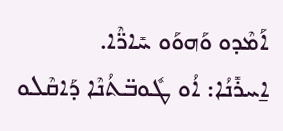ܐܰܡܶܕܘ ܘܰܗܘܰܘ ܚܺܐܪ̈ܶܐ.
ܐ̱ܚܪܺܢܳܐ: ܐܳܘ ܛܽܘܒ̈ܬܳܢܶܐ ܕܰܐܩܶܠܘ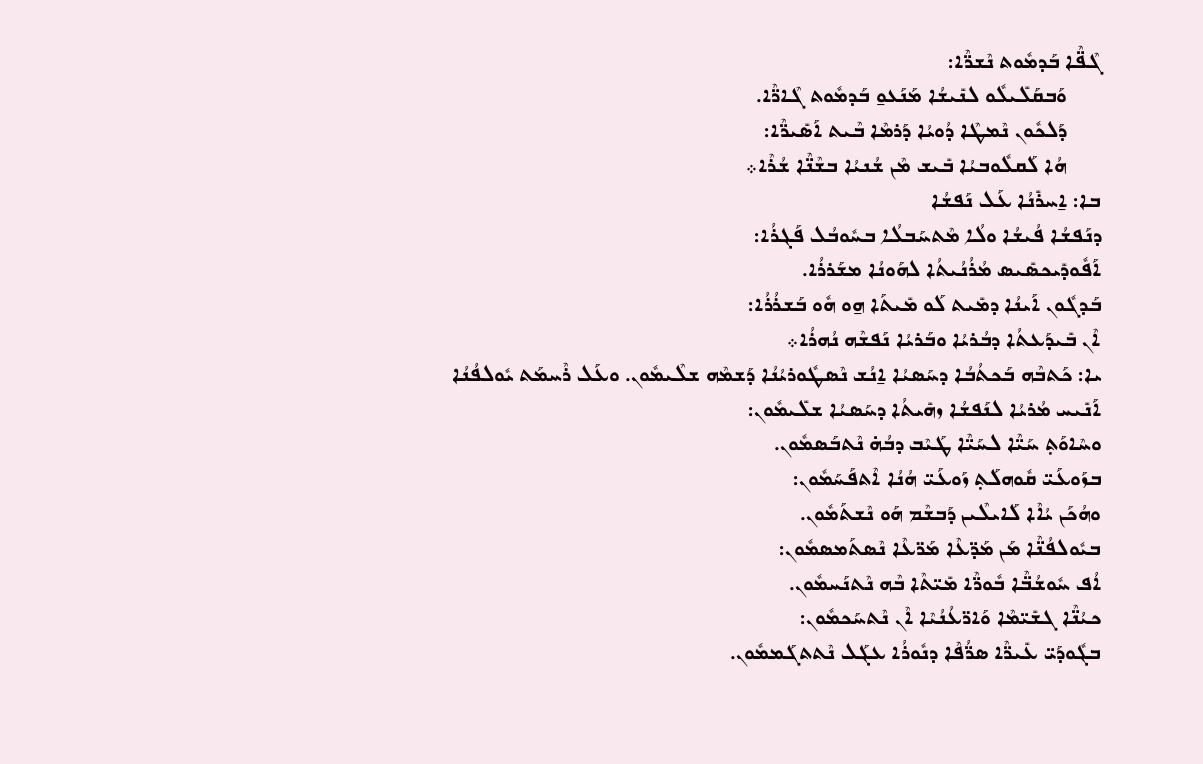ܓܶܦ̈ܶܐ ܒܰܕܡܽܘܬ ܢܶܫܪ̈ܶܐ:
      ܘܰܒܩܰܠܺܝܠܽܘ ܠܢܺܝܫܳܐ ܡܰܢܰܥܘ̱ ܒܰܕܡܽܘܬ ܓܶܐܪ̈ܶܐ.
      ܕܰܠܟܽܘܢ ܢܶܡܛܶܐ ܕܳܘܝܳܐ ܕܰܪܡܶܐ ܒܶܝܬ ܐܰܣܺܝܪ̈ܶܐ:
      ܗܳܐ ܠܰܩܠܽܘܒܝܳܐ ܒܺܝܫ ܡܶܢ ܫܳܢܝܳܐ ܒܫܶܢ̈ܶܐ ܫܳܪܶܐ܀
ܒܐ: ܐ̱ܚܪܺܢܳܐ ܥܰܠ ܢܰܦܫܳܐ
ܕܢܰܦܫܳܐ ܦܳܝܫܳܐ ܘܠܳܐ ܡܶܬܚܰܒܠܳܐ ܒܚܽܘܒܳܠ ܦܰܓܪܳܐ:
ܐܰܦܽܘܕܺܝܟܣܺܝܣ ܡܳܪܳܢܳܝܬܳܐ ܠܗܰܘܢܳܐ ܡܫܰܪܪܳܐ.
ܒܰܕܓܽܘܢ ܐܰܝܢܳܐ ܕܡܺܝܬ ܠܰܘ ܡܺܝܬܰܐ ܗ̱ܘ ܗܽܘ ܒܰܫܪܳܪܳܐ:
ܐܶܢ ܒܺܝܕܰܥܬܳܐ ܕܒܳܪܝܳܐ ܘܒܰܪܝܳܐ ܢܰܦܫܶܗ ܢܳܗܪܳܐ܀
ܝܐ: ܟܰܬܒܶܗ ܒܰܟܬܳܒܳܐ ܕܚܰܣܝܳܐ ܐ̱ܢܳܫ ܢܶܣܛܽܘܪܝܳܢܳܐ ܕܰܫܡܶܗ ܫܠܶܝܡܽܘܢ. ܘܥܰܠ ܪܶܚܡܰܬ ܝܽܘܠܦܳܢܳܐ
ܐܰܢܺܝܚ ܡܳܪܝܳܐ ܠܢܰܦܫܳܐ ܙܗܺܝܬܳܐ ܕܚܰܣܝܳܐ ܫܠܺܝܡܽܘܢ:
ܘܚܶܐܘܰܬ݂ ܚܰܝ̈ܶܐ ܠܚܰܝ̈ܶܐ ܛܰܝܶܒ ܕܒܳܗ̇ ܢܶܬܒܰܣܡܽܘܢ.
ܒܙܰܘܥܰܝ̈ ܩܽܘܗܠܰܬ݂ ܙܰܘܥܰܝ̈ ܗܳܢܳܐ ܐܶܬܦܰܚܰܡܽܘܢ:
ܘܗܳܟܰܢ ܝܳܐܶܐ ܠܰܐܝܠܶܝܢ ܕܰܒܫܶܡ ܗܰܘ ܢܶܫܬܰܡܽܘܢ.
ܒܝܽܘܠܦܳܢ̈ܶܐ ܡܰܢ ܡܰܕ̈ܥܶܐ ܡܰܪ̈ܥܶܐ ܢܶܣܬܰܡܣܡܽܘܢ:
ܐܳܦ ܚܽܘܫܳܒ̈ܶܐ ܒܽܘܪ̈ܶܐ ܡܺܝ̈ܬܶܐ ܒܶܗ ܢܶܬܢܰܚܡܽܘܢ.
ܟܝܳܢ̈ܶܐ ܓܫܺܝ̈ܡܶܐ ܘܰܐܪ̈ܥܳܢܳܝܶܐ ܐܶܢ ܢܶܬܚܰܟܡܽܘܢ:
ܒܓܽܘܕܰܝ̈ ܥܺܝܪ̈ܶܐ ܣܪ̈ܳܦܶܐ ܕܢܽܘܪܳܐ ܥܓܰܠ ܢܶܬܬܓܰܡܡܽܘܢ.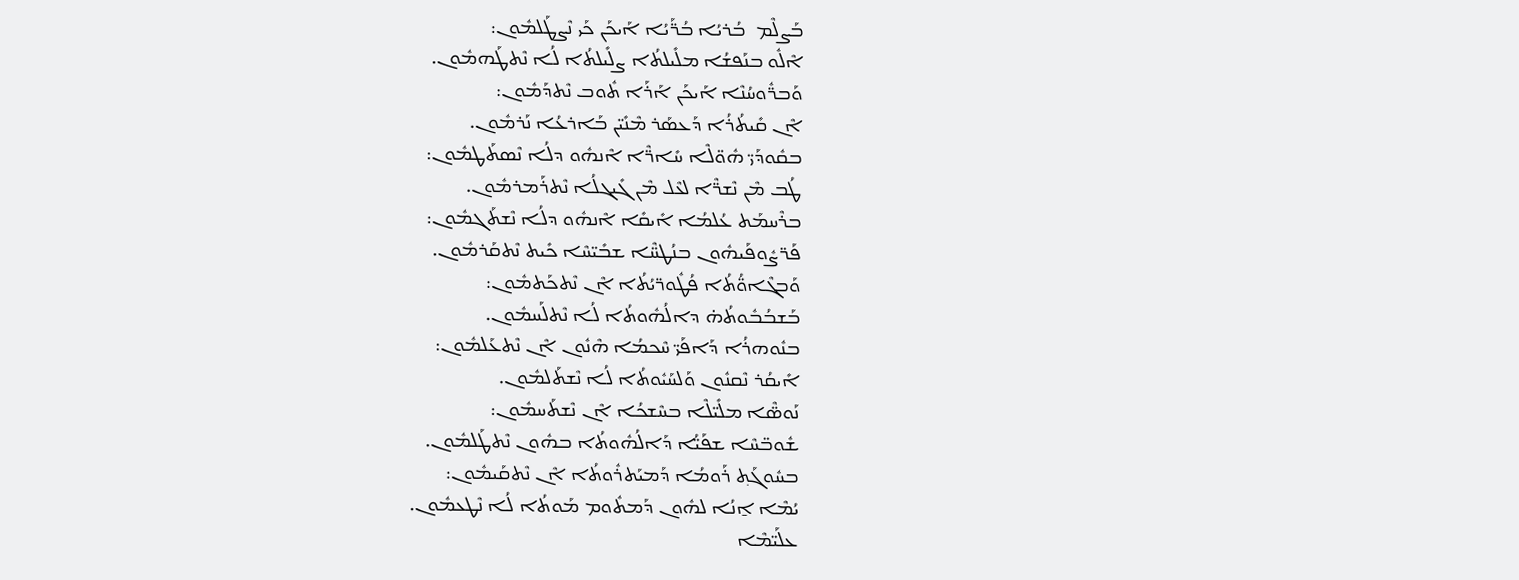ܒܰܨܠܶܡ  ܒܳܪܝܳܐ ܒܳܪ̈ܰܝܳܐ ܐܰܝܟܰܢ ܟܰܝ ܢܶܨܛܰܠܡܽܘܢ:
ܐܶܠܽܘ ܒܢܰܦܫܳܐ ܡܠܺܝܠܬܳܐ ܨܠܺܝܠܬܳܐ ܠܳܐ ܢܶܬܛܰܗܡܽܘܢ.
ܘܰܒܪ̈ܽܘܚܳܢܶܐ ܐܰܝܟܰܢ ܐܰܪܰܐ ܬܽܘܒ ܢܶܬܕܰܡܽܘܢ:
ܐܶܢ ܩܺܝܬܳܪܳܐ ܕܰܥܣܰܪ ܡܶܢܺܝ̈ܢ ܒܰܐܪܥܳܐ ܢܰܪܡܽܘܢ.
ܒܩܽܘܕܰܝ̈ ܗܽܘ̈ܠܶܐ ܚܺܐܪ̈ܶܐ ܐܶܢܗܽܘ ܕܠܳܐ ܢܶܣܬܰܛܡܽܘܢ:
ܛܳܒ ܡܶܢ ܢܶܫܪ̈ܶܐ ܠܥܶܠ ܡܶܢ ܓܺܝܓܠܳܐ ܢܶܬܪܰܡܪܡܽܘܢ.
ܒܪܶܚܡܰܬ ܥܳܠܡܳܐ ܐܺܝܩܺܐ ܐܶܢܗܽܘ ܕܠܳܐ ܢܶܫܬܰܓܡܽܘܢ:
ܦܰܪ̈ܨܽܘܦܰܝܗܽܘܢ ܒܢܳܛܚ̈ܶܐ ܫܒܺܝ̈ܚܶܐ ܟܺܝܬ ܢܶܬܩܰܪܡܽܘܢ.
ܘܰܒܓܶܐܘ̈ܳܬܳܐ ܦܳܛܽܘܪ̈ܝܳܬܳܐ ܐܶܢ ܢܶܬܟܰܬܡܽܘܢ:
ܒܰܫܒܳܒܽܘܬܳܗ̇ ܕܐܠܳܗܽܘܬܳܐ ܠܳܐ ܢܶܬܠܰܚܡܽܘܢ.
ܒܢܽܘܗܪܳܐ ܕܰܐܦܰܝ̈ ܚܶܟܡܳܐ ܗܶܢܽܘܢ ܐܶܢ ܢܶܬܥܰܠܡܽܘܢ:
ܐܺܝܩܳܪ ܢܶܩܢܽܘܢ ܘܰܠܚܰܝܽܘܬܳܐ ܠܳܐ ܢܶܫܬܰܠܡܽܘܢ.
ܢܰܘܣ̈ܶܐ ܡܠܺܝ̈ܠܶܐ ܒܚܶܫܟܳܐ ܐܶܢ ܢܶܫܬܰܚܡܽܘܢ:
ܫܽܘܒ̈ܚܶܐ ܫܦܰܝ̈ܳܐ ܕܰܐܠܳܗܽܘܬܳܐ ܒܗܽܘܢ ܢܶܬܛܰܠܡܽܘܢ.
ܒܚܽܘܓܰܬ݂ ܪܰܘܡܳܐ ܕܰܡܝܰܬܪܽܘܬܳܐ ܐܶܢ ܢܶܬܩܰܝܡܽܘܢ:
ܝܳܡܶܐ ܐ̱ܢܳܐ ܠܗܽܘܢ ܕܰܡܬܽܘܡ ܡܰܘܬܳܐ ܠܳܐ ܢܶܛܥܡܽܘܢ.
ܥܠܰܝ̈ܡܶܐ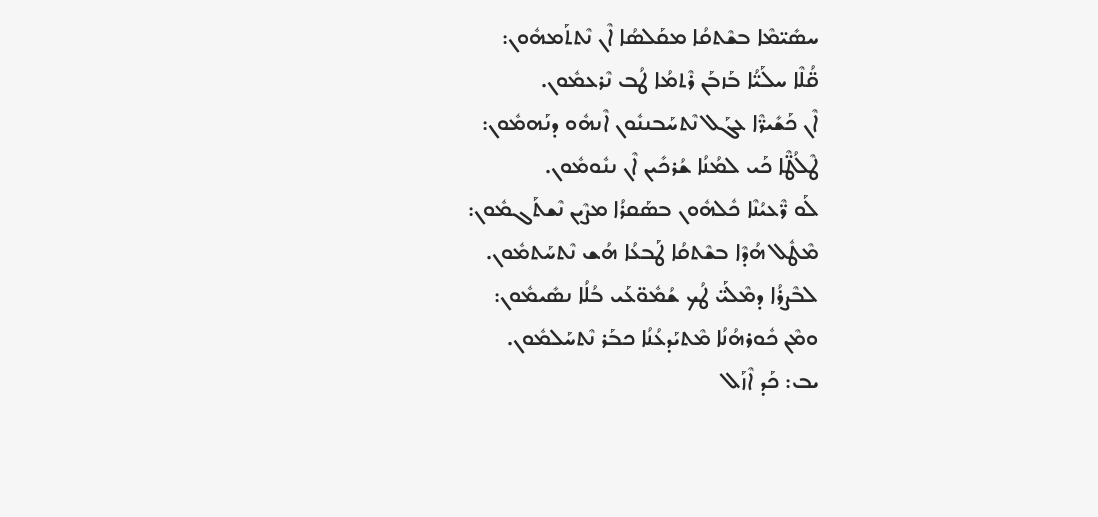ܚܣܺܝ̈ܡܶܐ ܒܫܶܬܩܳܐ ܡܩܰܠܣܳܐ ܐܶܢ ܢܶܬܬܰܡܗܽܘܢ:
ܩ̈ܳܠܶܐ ܚܠܰܝ̈ܳܐ ܒܰܙܒܰܢ ܪܶܬܡܳܐ ܛܳܒ ܢܶܪܥܡܽܘܢ.
ܐܶܢ ܟܰܫܺܝܪ̈ܶܐ ܥܓܰܠ ܢܶܬܚܰܒܢܢܽܘܢ ܐܶܢܗܽܘ ܕܢܰܗܡܽܘܢ:
ܛܶܠܳܛ̈ܶܐ ܟܰܝ ܠܡܳܢܳܐ ܫܳܪܟܺܝܢ ܐܶܢ ܢܢܽܘܡܽܘܢ.
ܠܰܘ ܪ̈ܶܥܝܳܢܶܐ ܟܽܠܗܽܘܢ ܒܣܰܩܪܳܐ ܡܨܶܝܢ ܢܶܫܬܰܓܡܽܘܢ:
ܡܶܛܽܠ ܗܳܕܶܐ ܒܫܶܬܩܳܐ ܛܰܒܥܳܐ ܗܳܫ ܢܶܬܚܰܬܡܽܘܢ.
ܠܒܶܨܪܳܐ ܕܡܶܠܰܝ̈ ܛܳܟ ܫܳܡܽܘ̈ܥܰܝ ܒܳܠܳܐ ܢܣܺܝܡܽܘܢ:
ܘܡܶܢ ܟܽܘܪܗܳܢܳܐ ܡܶܬܝܰܕܥܳܢܳܐ ܟܒܰܪ ܢܶܬܚܰܠܡܽܘܢ.
ܝܒ: ܟܰܕ ܐܶܙܰܠ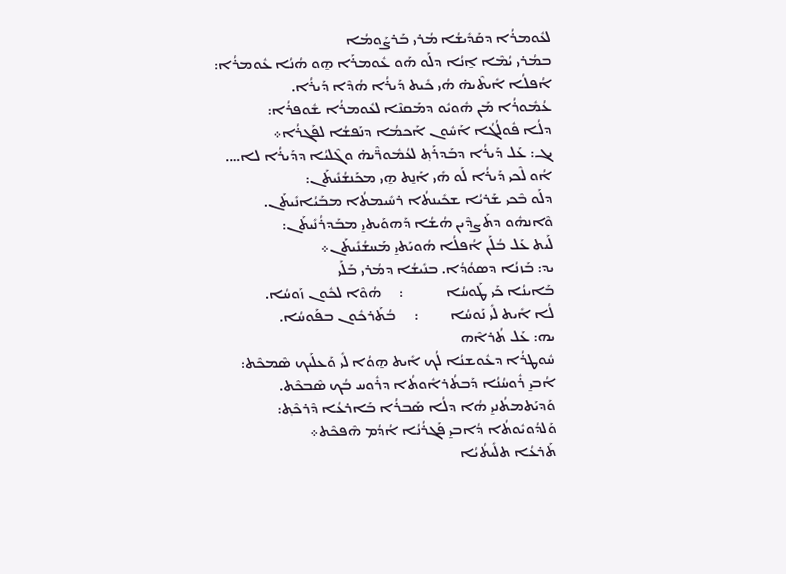ܠܥܽܘܡܪܳܐ ܕܩܰܕܺܝܫܳܐ ܡܳܪܝ ܒܰܪܨܰܘܡܳܐ
ܒܡܳܪܝ ܝܳܡܶܐ ܐ̱ܢܳܐ ܕܠܰܘ ܗܰܘ ܥܽܘܡܪܰܐ ܗ̱ܘ ܗܳܢܳܐ ܥܽܘܡܪܳܐ:
ܐܳܦܠܳܐ ܐܺܝܬܶܝܗ̇ ܗܳܝ ܟܺܝܬ ܕܰܝܪܳܐ ܗܳܕܶܐ ܕܰܝܪܳܐ.
ܥܳܡܽܘܪܳܐ ܡܰܢ ܗܽܘܝܽܘ ܕܡܰܩܢܶܐ ܠܥܽܘܡܪܳܐ ܫܽܘܦܪܳܐ:
ܕܠܳܐ ܦܽܘܠܳܓܳܐ ܐܰܚܽܘܢ ܐܰܟܡܳܐ ܕܢܰܦܫܳܐ ܠܦܰܓܪܳܐ܀
ܝܓ: ܥܰܠ ܕܰܝܪܳܐ ܕܒܰܕܪܰܬ݂ ܠܥܳܡܽܘܪ̈ܶܝܗ̇ ܘܓܶܠܝܳܐ ܕܕܰܝܪܳܐ ܠܐ….
ܐܳܘ ܠܶܟܝ ܕܰܝܪܳܐ ܠܰܘ ܗܺܝ ܐܰܢ̱ܬ ܗ̱ܝ ܡܟܰܢܫܳܢܺܝܬܰܢ:
ܕܠܰܘ ܒܶܟܝ ܫܰܪܝܳܐ ܫܟܺܝܢܬܳܐ ܪܚܺܝܡܬܳܐ ܡܒܰܝܳܐܢܺܝܬܰܢ.
ܘܶܐܢܗܽܘ ܕܬܰܨܕܶܝܢ ܗܳܫܳܐ ܕܰܗܘܰܝܬܝ̱ ܡܒܰܕܪܳܢܺܝܬܰܢ:
ܠܰܝܬ ܥܰܠ ܒܳܠܰܢ ܐܳܦܠܳܐ ܗܳܘܝܰܬܝ̱ ܡܰܚܫܳܢܺܝܬܰܢ܀
ܝܕ: ܒܰܙܢܳܐ ܕܣܘܳܕܳܐ. ܒܢܺܝܫܳܐ ܕܡܳܪܝ ܒܰܠܰܝ
ܒܰܐܝܢܳܐ ܟܰܝ ܛܰܘܚܳܐ            :     ܗܳܘܶܐ ܠܟܽܘܢ ܙܰܘܚܳܐ.
ܠܳܐ ܐܺܝܬ ܠܺܝ ܢܰܘܚܳܐ         :     ܒܳܬܰܪܟܽܘܢ ܒܦܰܘܚܳܐ.
ܝܗ: ܥܰܠ ܬܳܪܐܶܗ
ܚܽܘܛܪܳܐ ܕܥܽܘܫܢܳܐ ܠܳܟ ܐܺܝܬ ܗ̱ܘܳܐ ܠܺܝ ܘܰܥܠܰܝܟ ܣܶܡܟܶܬ:
ܐܳܒܝ̱ ܪܽܘܚܳܢܳܐ ܕܰܒܬܳܪܐܽܘܬܳܐ ܕܪܽܘܚ ܒܳܟ ܣܶܒܟܶܬ.
ܘܰܕܝܰܬܡܬܳܢܝ̱ ܗܳܐ ܕܠܳܐ ܣܰܒܪܳܐ ܒܰܐܪܥܳܐ ܕܶܪܟܶܬ݂:
ܘܰܠܕܳܘܝܽܘܬܳܐ ܕܳܐܒܝ̱ ܦܰܓܪܳܢܳܐ ܐܳܕܳܡ ܗܶܦܟܶܬ܀
ܬܰܪܥܳܐ ܬܠܺܝܬܳܝܳܐ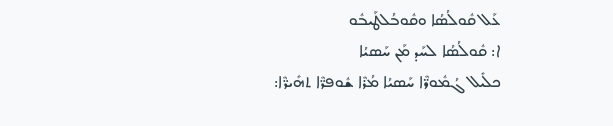ܥܰܠ ܩܽܘܠܳܣܳܐ ܘܩܽܘܒܳܠܛܰܝܒܽܘ
ܐ: ܩܽܘܠܳܣܳܐ ܠܚܰܕ ܡܰܢ ܚܰܣܝܳܐ
ܟܠܺܝܠ ܓܳܡܽܘܪ̈ܶܐ ܚܰܣܝܳܐ ܡܳܪܶܐ ܫܽܘܦܪ̈ܶܐ ܬܗܺܝܪ̈ܶܐ: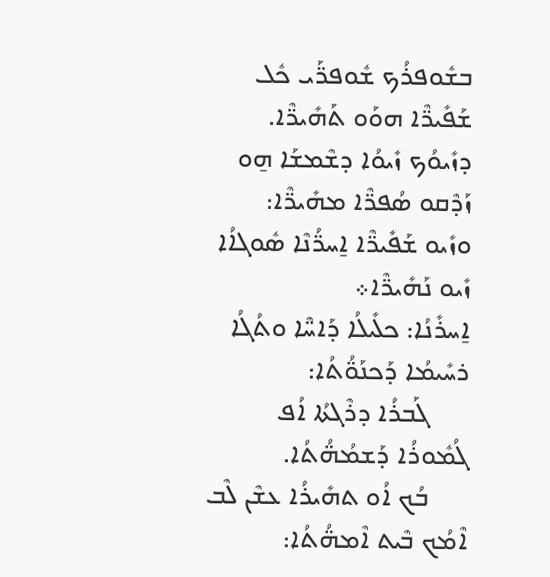ܒܫܽܘܦܪܳܟ ܫܽܘܦܪ̈ܰܝ ܟܽܠ ܫܰܦܺܝܪ̈ܶܐ ܗܘܰܘ ܬܰܗܺܝܪ̈ܶܐ.
ܕܙܺܝܘܳܟ ܙܺܝܘܳܐ ܕܫܶܡܫܰܐ ܗ̱ܘ ܙܰܕܶܩܘ ܣܳܦܪ̈ܶܐ ܡܗܺܝܪ̈ܶܐ:
ܘܙܺܝܘ ܫܰܦܺܝܪ̈ܶܐ ܐ̱ܚܪ̈ܳܢܶܐ ܣܽܘܓܐܳܐ ܙܺܝܘ ܢܰܗܺܝܪ̈ܶܐ܀
ܐ̱ܚܪܺܢܳܐ: ܟܠܺܝܠܳܐ ܕܰܐܚ̈ܶܐ ܘܬܳܓܳܐ ܪܚܺܝܡܳܐ ܕܰܟܢܰܘ̈ܳܬܳܐ:
      ܓܰܒܪܳܐ ܕܪܶܓܬܳܐ ܐܳܦ ܓܳܡܽܘܪܳܐ ܕܰܫܡܳܗ̈ܳܬܳܐ.
      ܒܳܟ ܐܳܘ ܬܗܺܝܪܳܐ ܥܫܶܢ ܠܶܒ ܐܶܡܳܟ ܒܶܝܬ ܐܶܡܗ̈ܳܬܳܐ: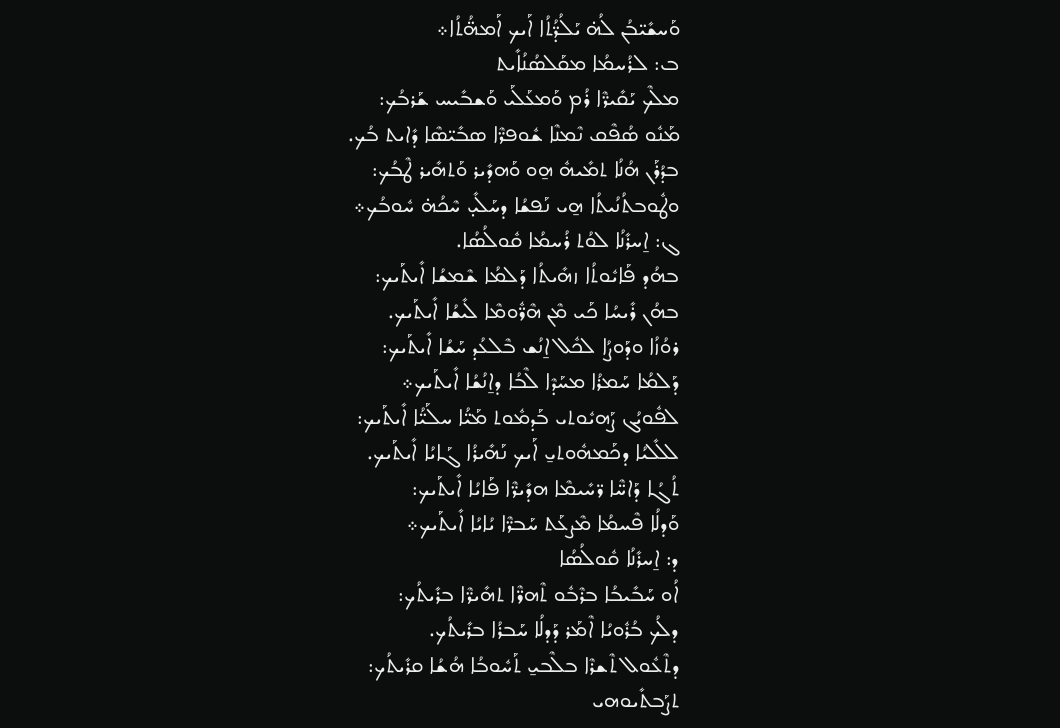ܘܰܚܫܺܝ̈ܒܳܢ ܠܳܗ̇ ܝܰܠܳܕ̈ܳܬܳܐ ܐܰܝܟ ܐܰܡܗ̈ܳܬܳܐ܀
ܒ: ܠܪܳܚܡܳܐ ܡܩܰܠܣܳܢܳܐܺܝܬ
ܡܠܶܟ ܝܰܩܺܝܪ̈ܶܐ ܪܳܡ ܘܰܡܥܰܠܰܝ ܘܰܫܒܺܝܚ ܫܰܪܒܳܟ:
ܡܰܢܽܘ ܣܳܦܶܩ ܢܶܡܢܶܐ ܫܽܘܦܪ̈ܶܐ ܣܒܺܝ̈ܣܶܐ ܕܺܐܝܬ ܒܳܟ.
ܒܕܳܪܰܢ ܗܳܢܳܐ ܬܡܺܝܗܽ ܗ̱ܘ ܘܰܗܕܺܝܪ ܘܰܬܗܺܝܪ ܛܶܒܳܟ:
ܘܛܽܘܒܬܳܢܳܝܬܳܐ ܗ̱ܝ ܢܰܦܫܳܐ ܕܚܰܠܺܝ̣ ܚܶܟܳܗ̇ ܚܽܘܒܳܟ܀
ܓ: ܐ̱ܚܪܺܢܳܐ ܠܘܳܬ ܪܳܚܡܳܐ ܩܽܘܠܳܣܳܐ.
ܒܗܳܕ ܦܰܐܝܽܘܬܳܐ ܙܗܺܝܬܳܐ ܕܰܠܡܳܐ ܫܶܡܫܳܐ ܐܺܝܬܰܝܟ:
ܒܗܳܢ ܪܺܝܚܳܐ ܟܰܝ ܡܶܢ ܗܶܪ̈ܽܘܡܶܐ ܠܺܝܫܳܐ ܐܺܝܬܰܝܟ.
ܪܘܳܙܳܐ ܘܕܰܘܨܳܐ ܠܟܽܠ ܐ̱ܢܳܫ ܒܶܠܥܳܕ ܚܰܫܳܐ ܐܺܝܬܰܝܟ:
ܕܰܠܡܳܐ ܚܰܡܪܳܐ ܡܚܰܕܶܐ ܠܶܒܳܐ ܕܐ̱ܢܳܫܳܐ ܐܺܝܬܰܝܟ܀
ܠܦܽܘܝܳܓ ܨܰܗܝܽܘܬܝ ܒܰܕܡܽܘܬ ܡܰܝ̈ܳܐ ܚܠܰܝ̈ܳܐ ܐܺܝܬܰܝܟ:
ܠܠܺܠܝܳܐ ܕܟܰܡܗܽܘܬܝ̱ ܐܰܝܟ ܢܰܗܺܝܪܳܐ ܓܰܐܝܳܐ ܐܺܝܬܰܝܟ.
ܬܳܓܳܐ ܕܰܐܚ̈ܶܐ ܪ̈ܚܺܝܡܶܐ ܗܕܺܝܪ̈ܶܐ ܦܰܐܝܳܐ ܐܺܝܬܰܝܟ:
ܘܰܕܠܳܐ ܦܶܚܡܳܐ ܡܶܨܥܰܬ ܚܰܒܪ̈ܶܐ ܝܳܐܝܳܐ ܐܺܝܬܰܝܟ܀
ܕ: ܐ̱ܚܪܺܢܳܐ ܩܽܘܠܳܣܳܐ
ܐܳܘ ܚܰܒܺܝܒܳܐ ܒܪܶܒܽܘ ܬܶܗܪ̈ܶܐ ܬܗܺܝܪ̈ܶܐ ܒܪܺܝܬܳܟ:
ܕܠܳܟ ܒܳܪܽܘܝܳܐ ܐܶܡܰܪ ܕܰܕܠܳܐ ܚܰܒܪܳܐ ܒܪܺܝܬܳܟ.
ܕܬܶܥܽܘܠ ܬܶܫܪܶܐ ܒܠܶܒܝ̱ ܬܰܚܽܘܒܳܐ ܗܳܫܳܐ ܩܪܺܝܬܳܟ:
ܬܨܰܒܬܺܝܘܗܝ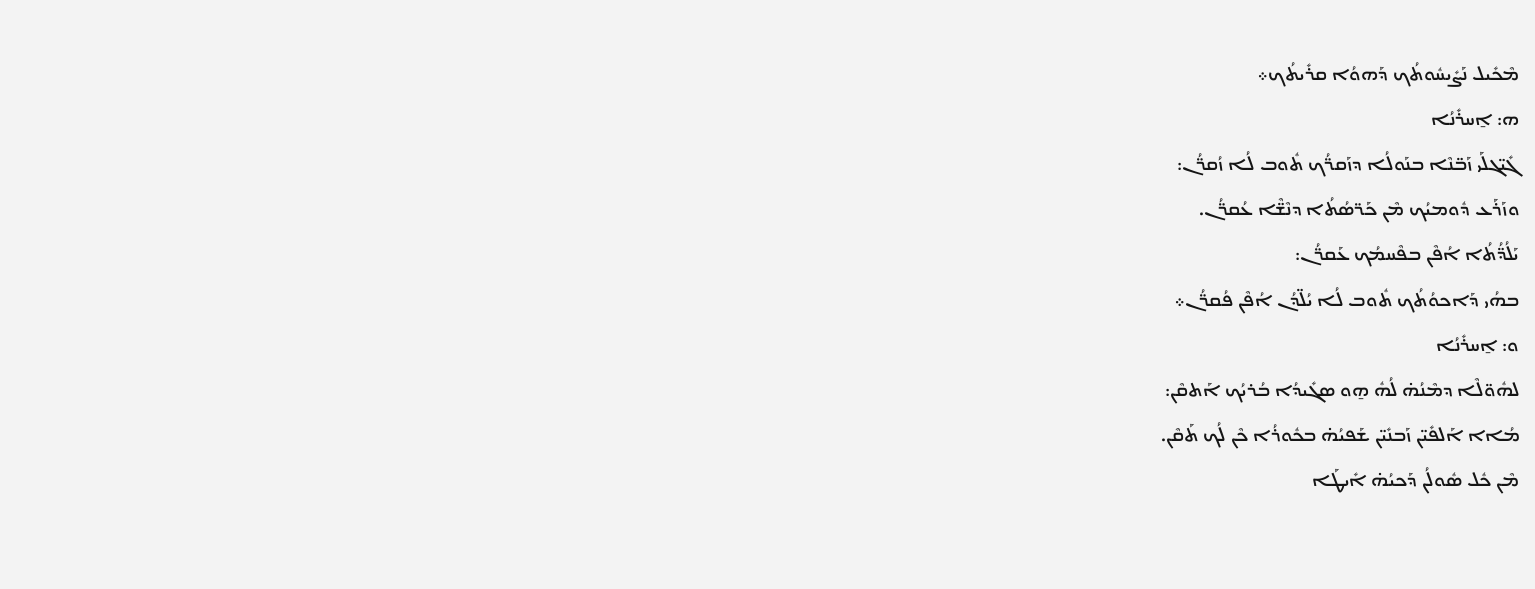ܡܶܟܺܝܠ ܢܰܨܺܝܚܽܘܬܳܟ ܕܰܗܘܳܐ ܩܪܺܝܬܳܟ܀
ܗ: ܐ̱ܚܪܺܢܳܐ
ܓܺܝ̈ܓܠܰܝ ܙܰܒ̈ܢܶܐ ܒܢܰܘܠܳܐ ܕܙܰܩܪ̈ܳܟ ܬܽܘܒ ܠܳܐ ܙܳܩܪ̈ܳܢ:
ܘܙܰܪܰܥ ܕܽܘܡܝܳܟ ܡܶܢ ܟܰܪ̈ܣܳܬܳܐ ܕܢܶܫ̈ܶܐ ܥܳܩܪ̈ܳܢ.
ܝܰܠܳܕ̈ܳܬܳܐ ܐܳܦܶܢ ܒܦܶܚܡܳܟ ܥܰܩܪ̈ܳܢ:
ܒܗܳܝ ܕܰܐܟܘܳܬܳܟ ܬܽܘܒ ܠܳܐ ܝܳܠ̈ܕܳܢ ܐܳܦܶܢ ܦܳܩܪ̈ܳܢ܀
ܘ: ܐ̱ܚܪܺܢܳܐ
ܠܗܽܘ̈ܠܶܐ ܕܡܶܢܳܗ̇ ܠܳܗܽ ܗ̱ܘ ܣܓܺܝܕܳܐ ܒܳܪܝܳܟ ܐܰܬܩܶܢ:
ܡܳܐܐ ܐܰܠܦܺܝ̈ܢ ܙܰܒܢܺܝ̈ܢ ܫܰܦܝܳܗ̇ ܒܟܽܘܪܳܐ ܟܶܢ ܠܳܟ ܬܰܩܶܢ.
ܡܶܢ ܟܽܠ ܣܽܘܠܳܢ ܕܰܟܝܳܗ̇ ܐܺܝܛܰܐ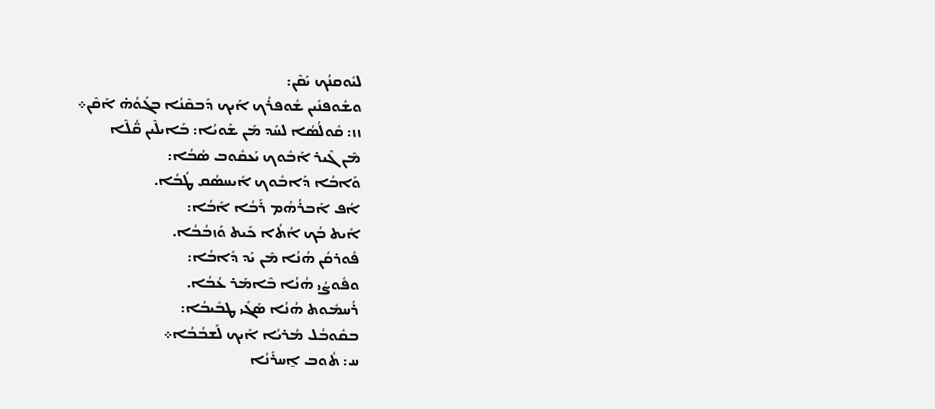ܠܝܽܘܩܢܳܟ ܝܰܩܶܢ:
ܘܫܽܘܦܢܺܝܢ ܫܽܘܦܪܳܟ ܐܰܝܟ ܕܰܒܩܶܢܳܐ ܒܓܰܘܳܗ̇ ܐܰܩܶܢ܀
ܙܙ: ܩܽܘܠܳܣܳܐ ܠܚܰܕ ܡܰܢ ܫܰܘܝܳܐ: ܒܰܐܝܠܶܝܢ ܩ̈ܳܠܶܐ
ܡܶܢ ܓܶܝܪ ܐܰܒܽܘܟ ܝܰܥܩܽܘܒ ܣܳܒܳܐ:
ܘܰܐܒܳܐ ܕܰܐܒܽܘܟ ܐܺܝܚܣܳܩ ܛܳܒܳܐ.
ܐܳܦ ܐܰܒܪܳܗܳܡ ܪܰܒܳܐ ܐܰܒܳܐ:
ܐܺܝܬ ܒܳܟ ܐܳܬܳܐ ܟܺܝܬ ܘܰܙܒܳܒܳܐ.
ܦܽܘܪܩܳܢ ܗܳܢܳܐ ܡܶܢ ܝܰܕ ܕܺܐܒܳܐ:
ܘܦܽܘܨܳܝ ܗܳܢܳܐ ܒܶܐܡܰܪ ܥܳܒܳܐ.
ܪܳܚܡܽܘܬ ܗܳܢܳܐ ܣܰܓܺܝ ܛܒܺܝܒܳܐ:
ܒܩܽܘܒܳܠ ܡܳܪܝܳܐ ܐܰܝܟ ܠܰܫܒܳܒܳܐ܀
ܚ: ܬܽܘܒ ܐ̱ܚܪܺܢܳܐ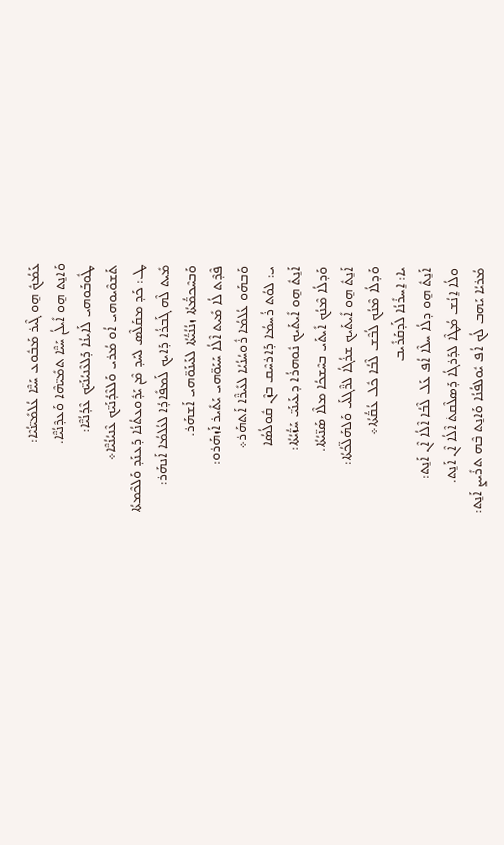ܥܰܡܳܟܽ ܗ̱ܘ ܓܶܝܪ ܡܰܒܽܘܥ ܚܰܝ̈ܶܐ ܥܳܠܡܺܝ̈ܢܳܝܶܐ:
ܘܰܐܢ̱ܬ ܗ̱ܘ ܐܺܝܠܳܢ ܚܰܝ̈ܶܐ ܬܡܺܝ̈ܗܶܐ ܘܰܥܕܶܢܳܝ̈ܶܐ.
ܛܽܘܒܰܘܗܝ ܠܰܐܝܢܳܐ ܕܰܠܥܶܢܝܳܢܰܝ̈ܟ ܥܶܕܳܢܳܝ̈ܶܐ:
ܬܰܫܘܶܝܘܗܝ ܐܳܘ ܡܳܪܝ ܘܰܠܥܶܕܳܢܰܝ̈ܟ ܥܶܢܝܳܢܳܝ̈ܶܐ܀
ܛ: ܟܰܕ ܡܩܰܠܶܣ ܠܚܰܕ ܡܶܢ ܝܰܕܽܘܥܬܳܢܳܐ ܕܰܥܢܰܕ ܘܰܠܟܶܡܬܳܐ
ܡܺܝܬ ܠܶܗ ܓܰܒܪܳܐ ܕܰܐܝܟ ܠܰܡܦܺܐܕܳܐ ܠܥܳܠܡܳܐ ܐܰܢܗܰܪ:
ܘܰܒܚܶܟܡ̈ܳܬܳܐ ܙܢܳܢܳܝ̈ܳܬܳܐ ܠܥܰܝܢܰܘ̈ܗܝ ܐܰܫܗܰܪ.
ܦܶܕܶܬ ܠܳܐ ܡܺܝܬ ܐܶܠܳܐ ܚܰܝܰܘ̈ܗܝ ܝܰܬܺܝܪ ܐܰܙܗܰܪܘ:
ܘܰܒܗܰܘ ܥܳܠܡܳܐ ܪܽܘܚܳܢܳܝܳܐ ܠܥܺܝܪ̈ܶܐ ܐܰܬܗܰܪ܀
ܝ: ܠܘܳܬ ܪܳܚܡܳܐ ܕܰܐܪܚܶܩ ܒܙܶܢ ܩܽܘܠܳܣܳܐ
ܐܰܢ̱ܬܽ ܗ̱ܘ ܐܺܝܬܰܝܟ ܢܽܘܗܪܳܐ ܕܥܰܝܢܰܝ̈ ܚܰܙ̈ܳܝܳܬܳܐ:
ܘܰܕܠܳܐ ܡܶܢܳܟ ܐܺܝܬܰܝ ܒܚܶܫܟܳܐ ܡܠܶܐ ܣܰܢ̈ܝܳܬܳܐ.
ܐܰܢ̱ܬܽ ܗ̱ܘ ܐܺܝܬܰܝܟ ܫܪܳܓܳܐ ܠܪ̈ܶܓܠܰܝ ܘܰܠܗܰܠ̈ܟܳܬܳܐ:
ܘܰܕܠܳܐ ܡܶܢܳܟ ܠܳܒܶܫ ܠܶܒܳܐ ܟܽܠ ܥܳܩ̈ܳܬܳܐ܀
ܝܐ: ܐ̱ܚܪܺܢܳܐ ܠܰܕܩܰܪܺܝܒ
ܐܰܢ̱ܬܽ ܗ̱ܘ ܕܠܳܐ ܚܠܶܐ ܐܳܦ ܥܰܠ ܠܶܒܳܐ ܐܶܠܳܐ ܐܶܢ ܐܰܢ̱ܬ:
ܘܠܳܐ ܐ̱ܢܳܫ ܡܳܛܶܐ ܠܕܰܪܓܳܐ ܕܰܣܠܶܩܬ݁ ܐܶܠܳܐ ܐܶܢ ܐܰܢ̱ܬ.
ܡܳܪܝܳܐ ܝܰܗܒ ܠܳܟ ܐܳܦ ܝܽܘܠܦܳܢܳܐ ܘܰܐܢ̱ܬ ܒܶܗ ܬܪܺܝܨ ܐܰܢ̱ܬ: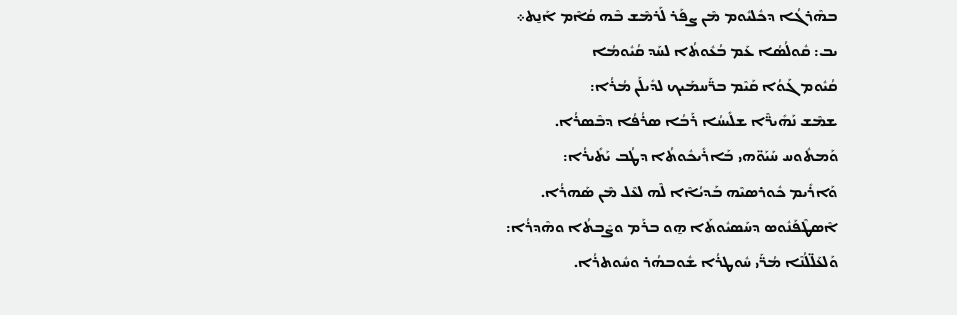ܒܗܶܪܓܳܐ ܕܟܽܠܝܽܘܡ ܡܶܢ ܨܦܰܪ ܠܰܪܡܶܫ ܒܶܗ ܩܳܐܶܡ ܐܰܢ̱ܬ܀
ܝܒ: ܩܽܘܠܳܣܳܐ ܥܰܡ ܒܳܥܽܘܬܳܐ ܠܚܰܕ ܩܳܝܽܘܡܳܐ
ܩܳܝܽܘܡ ܓܰܘܳܐ ܩܰܝܶܡ ܒܪ̈ܰܚܡܰܝܟ ܠܕܺܝܠܰܢ ܡܳܪܳܐ:
ܫܡܶܫ ܢܰܗܺܝܪ̈ܶܐ ܫܠܺܝܚܳܐ ܪܰܒܳܐ ܣܪܳܦܳܐ ܕܒܶܣܪܳܐ.
ܘܰܡܬܽܘܚ ܚܰܝܰܘ̈ܗܝ ܒܰܐܪܺܝܟܽܘܬܳܐ ܕܛܳܒ ܝܰܬܺܝܪܳܐ:
ܘܰܐܪܺܝܡ ܟܽܘܪܣܝܶܗ ܒܰܕܝܳܐܶܐ ܠܶܗ ܠܥܶܠ ܡܶܢ ܣܰܗܪܳܐ.
ܐܶܣܛܶܦܰܢܽܘܣ ܕܚܰܣܝܽܘܬܰܐ ܗ̱ܘ ܒܪܰܡ ܘܨܶܒܬܳܐ ܘܗܶܕܪܳܐ:
ܘܰܠܥܰܠ̈ܠܳܢܶܐ ܡܳܪ̈ܰܝ ܚܽܘܛܪܳܐ ܫܽܘܒܗܳܪ ܘܚܽܘܬܪܳܐ.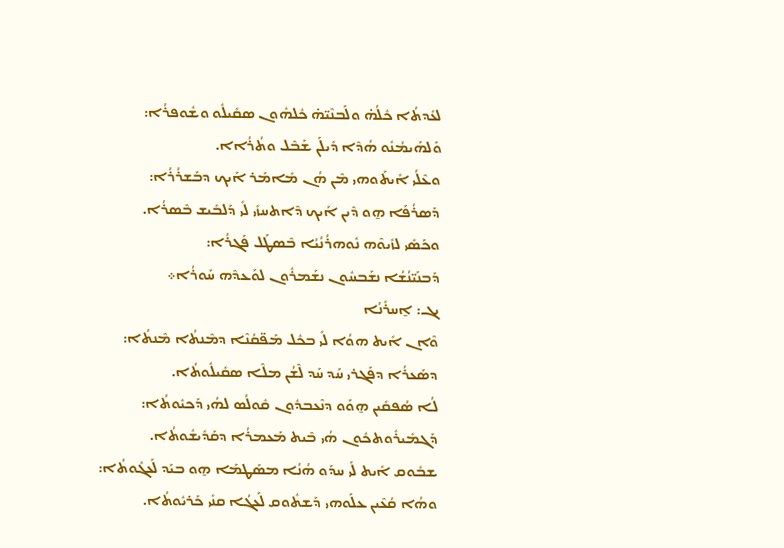ܠܥܺܕܬܳܐ ܟܽܠܳܗ̇ ܘܠܰܒܢܶܝ̈ܗ̇ ܟܽܠܗܽܘܢ ܣܩܺܝܠܽܘ ܘܫܽܘܦܪܳܐ:
ܘܰܠܗܰܝܡܳܢܽܘ ܗܳܕܶܐ ܕܺܝܠܰܢ ܫܰܒܶܠ ܘܬܳܪܳܐܐ.
ܘܥܶܠܳܝ ܐܺܝܬܰܘܗܝ ܡܶܢ ܗܳܢ ܡܺܐܡܰܪ ܐܰܝܟ ܕܒܰܫܪܳܪܳܐ:
ܕܰܣܪܳܦܰܐ ܗ̱ܘ ܕܶܝܢ ܐܰܝܟ ܕܶܐܬܚܙܺܝ ܠܺܝ ܕܰܠܒܺܝܫ ܒܶܣܪܳܐ.
ܘܟܰܣܺܝ ܠܙܺܝܘܶܗ ܢܽܘܗܪܳܢܳܝܳܐ ܒܶܣܛܰܠ ܦܰܓܪܳܐ:
ܕܰܒܢܰܝ̈ܢܳܫܳܐ ܢܫܰܒܚܽܘܢ ܢܫܰܡܪܽܘܢ ܠܘܰܥܕܶܗ ܚܰܘܪܳܐ܀
ܝܓ: ܐ̱ܚܪܺܢܳܐ
ܘܶܐܢ ܐܺܝܬ ܗܘܳܐ ܠܺܝ ܒܟܽܠ ܡܰܦ̈ܩܳܢܶܐ ܕܡܶܢܬܳܐ ܡܶܢܬܳܐ:
ܕܣܰܥܪܳܐ ܕܦܰܓܪܝ ܚܰܕ ܚܰܕ ܠܶܫܳܢ ܡܠܶܐ ܣܩܺܝܠܽܘܬܳܐ.
ܠܳܐ ܣܳܦܩܺܝܢ ܗ̱ܘܰܘ ܕܢܶܥܒܕܽܘܢ ܩܽܘܠܳܣ ܠܗܳܝ ܕܰܟܝܽܘܬܳܐ:
ܕܰܓܡܺܝܪܽܘܬܟܽܘܢ ܗܳܝ ܒܶܝܬ ܡܰܥܡܪܳܐ ܕܩܰܕܺܝܫܽܘܬܳܐ.
ܫܒܽܘܩ ܐܺܝܬ ܠܺܝ ܚܕܰܘ ܗܳܢܳܐ ܡܣܰܛܡܰܐ ܗ̱ܘ ܒܝܰܕ ܠܰܥܓܽܘܬܳܐ:
ܘܗܳܐ ܩܳܥܶܝܢ ܥܠܰܘܗܝ ܕܰܫܬܽܘܩ ܠܰܥܓܳܐ ܩܢܺܝ ܟܰܪܝܽܘܬܳܐ.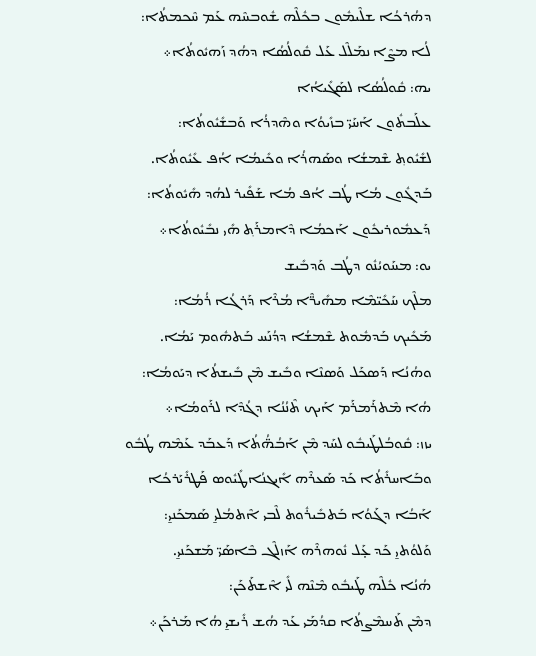ܕܗܳܪܟܳܐ ܫܠܶܝܡܽܘܢ ܒܟܽܠܶܗ ܫܽܘܒܚܶܗ ܥܰܡ ܚܶܟܡܬܳܐ:
ܠܳܐ ܡܨܶܐ ܢܡܰܠܶܠ ܥܰܠ ܩܽܘܠܳܣܳܐ ܕܗܳܕ ܙܰܗܝܽܘܬܳܐ܀
ܝܗ: ܩܽܘܠܳܣܳܐ ܠܣܰܓܺܝܐܳܐ
ܥܠܰܒܬܽܘܢ ܐܰܚܰܝ̈ ܒܙܺܝܘܳܐ ܘܗܶܕܪܳܐ ܘܰܒܫܺܝܽܘܬܳܐ:
ܠܫܺܝܽܘܬ݂ ܫܶܡܫܳܐ ܘܣܰܗܪܳܐ ܘܟܺܝܡܳܐ ܐܳܦ ܥܺܝܽܘܬܳܐ.
ܒܰܕܓܽܘܢ ܡܳܐ ܛܳܒ ܐܳܦ ܡܳܐ ܫܰܦܺܝܪ ܠܗܳܕ ܗܺܝܽܘܬܳܐ:
ܕܰܥܡܽܘܪܝܟܽܘܢ ܐܰܟܡܳܐ ܕܶܐܡܪܰܬ݂ ܗܺܝ ܢܒܺܝܽܘܬܳܐ܀
ܝܘ: ܡܚܰܘܝܳܢܽܘ ܕܛܳܒ ܘܰܕܒܺܝܫ
ܡܠܶܟ ܚܰܟܺܝ̈ܡܶܐ ܡܗܺܝܪ̈ܶܐ ܡܳܪܶܐ ܕܰܪܓܳܐ ܪܳܡܳܐ:
ܡܰܟܺܝܟ ܒܰܕܡܽܘܬ ܫܶܡܫܳܐ ܕܕܳܢܰܚ ܒܰܬܗܽܘܡ ܝܰܡܳܐ.
ܘܗܳܢܳܐ ܕܰܣܟܰܠ ܘܰܣܢܶܐ ܘܒܺܝܫ ܡܶܢ ܒܺܝܫܬܳܐ ܕܝܰܘܡܳܐ:
ܗܳܐ ܡܶܬܪܰܡܪܰܡ ܐܰܝܟ ܬܶܢܳܢܳܐ ܕܓܳܕܶܐ ܠܪܰܘܡܳܐ܀
ܝܙܙ: ܩܽܘܒܳܠܛܰܝܒܽܘ ܠܚܰܕ ܡܶܢ ܐܰܒܳܗ̈ܳܬܳܐ ܕܰܥܒܰܕ ܥܰܡܶܗ ܛܳܒܽܘ
ܘܒܰܐܚܪܺܬܳܐ ܟܰܕ ܣܰܥܪܶܗ ܐܺܝܓܢܳܐܛܺܝܽܘܣ ܦܰܛܪܺܝܰܪܟܳܐ
ܐܰܒܳܐ ܕܓܰܘܳܐ ܒܰܬܒܺܝܪܽܘܬ ܠܶܒܝ ܐܶܬܡܳܠܝ̱ ܣܰܡܟܰܢܝ̱:
ܘܰܠܘܳܬܝ̱ ܟܰܕ ܥ̣ܰܠ ܢܽܘܗܪܶܗ ܐܰܙܠܶܓ ܒܶܐܣܰܝ̈ ܡܰܫܟܰܢܝ̱.
ܗܳܢܳܐ ܟܽܠܶܗ ܛܰܝܒܽܘ ܡܶܢܶܗ ܠܺܝ ܐܶܫܬܰܟܰܢ:
ܕܡܶܢ ܬܰܚܡܶܨܬܳܐ ܩܕܳܡܰܝ ܥܰܕ ܗܳܫ ܪܺܝܫܝ̱ ܗܳܐ ܡܰܪܟܰܢ܀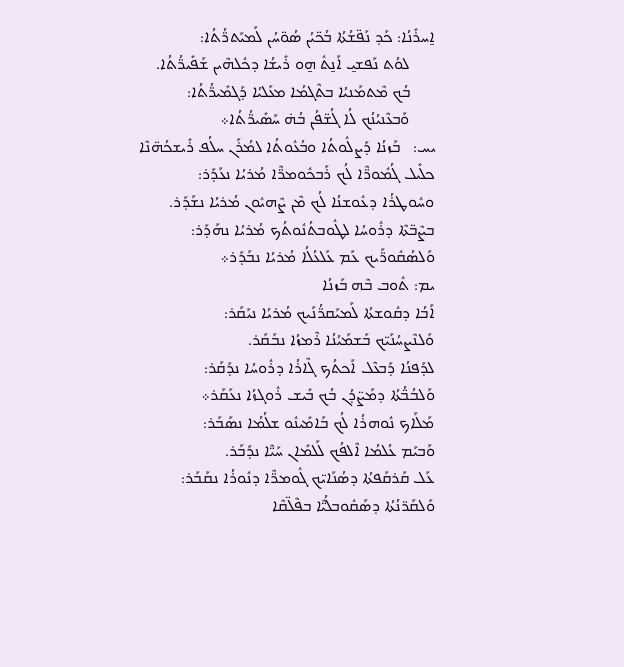ܐ̱ܚܪܺܢܳܐ: ܟܰܕ ܢܰܦ̈ܫܳܬܳܐ ܒܳܟ̈ܝܳܢ ܣܳܘ̈ܚܳܢ ܠܰܡܝܰܬܪ̈ܳܬܳܐ:
      ܠܘܳܬ ܢܰܦܫܝ̱ ܐܰܢ̱ܬܽ ܗ̱ܘ ܪܺܝܫܳܐ ܕܟܽܠܗܶܝܢ ܫܰܦܺܝܪ̈ܳܬܳܐ.
      ܒܳܟ ܡܶܬܡܰܢܝܳܐ ܒܬܶܓܡܳܐ ܡܥܰܠܝܳܐ ܕܰܓܡܺܝܪ̈ܳܬܳܐ:
      ܘܰܒܥܶܢܝܳܢܳܟ ܠܳܐ ܓܳܫ̈ܦܳܢ ܒܳܗ̇ ܚܰܣܺܝܪ̈ܳܬܳܐ܀
ܝܚ:   ܒܰܙܢܳܐ ܕܰܨܠܽܘܬܳܐ ܘܒܳܥܽܘܬܳܐ ܠܡܳܪܰܢ ܚܠܳܦ ܪܺܝܫܟܳܗ̈ܢܶܐ
ܟܠܺܝܠ ܓܳܡܽܘܪ̈ܶܐ ܠܳܟ ܪܰܒܟܽܘܡܪ̈ܶܐ ܡܳܪܝܳܐ ܢܥܰܕܰܪ:
ܘܚܽܘܛܪܳܐ ܕܥܽܘܫܢܳܐ ܠܳܟ ܡܶܢ ܨܶܗܝܽܘܢ ܡܳܪܝܳܐ ܢܫܰܕܰܪ.
ܒܨܶܒ̈ܬܶܐ ܕܪܽܘܚܳܐ ܠܛܽܘܒܬܳܢܽܘܬܳܟ ܡܳܪܝܳܐ ܢܗܰܕܰܪ:
ܘܰܠܣܳܩܽܘܪ̈ܰܝܟ ܥܰܡ ܥܰܠܥܳܠܳܐ ܡܳܪܝܳܐ ܢܒܰܕܰܪ܀
ܝܡ: ܬܽܘܒ ܒܶܗ ܒܰܙܢܳܐ
ܐܰܒܳܐ ܕܩܽܘܫܬܳܐ ܠܰܡܝܰܩܪ̈ܳܢܰܝܟ ܡܳܪܝܳܐ ܢܝܰܩܰܪ:
ܘܰܠܢܶܨܚܳܢܰܝ̈ܟ ܒܰܫܡܰܝܳܢܳܐ ܪܶܡܙܳܐ ܢܒܰܩܰܪ.
ܠܕܰܦܢܳܐ ܕܰܒܥܶܠ ܐܰܟܬܳܟ ܓܶܐܪܳܐ ܕܪܽܘܚܳܐ ܢܕܰܩܰܪ:
ܘܰܠܒܳܒ̈ܳܬܳܐ ܕܡܰܨ̈ܕܳܢ ܒܳܟ ܒܺܝܫ ܪܽܘܓܙܳܐ ܢܥܰܩܰܪ܀
ܡܰܠܰܐܟ ܢܽܘܗܪܳܐ ܠܳܟ ܒܰܐܡܺܝܢܽܘ ܫܠܳܡܳܐ ܢܣܰܒܰܪ:
ܘܰܒܝܰܡ ܥܳܠܡܳܐ ܐܶܠܦܳܟ ܠܰܠܡܺܐܢ ܚܰܝ̈ܶܐ ܢܕܰܒܰܪ.
ܥܰܠ ܩܰܪܩܰܦܬܳܐ ܕܣܳܢܰܐܝ̈ܟ ܓܽܘܡܪ̈ܶܐ ܕܢܽܘܪܳܐ ܢܩܰܒܰܪ:
ܘܰܠܩܰܪ̈ܢܳܬܳܐ ܕܣܰܩܽܘܒܠܳܝ̈ܶܐ ܒܦܶܠ̈ܩܶܐ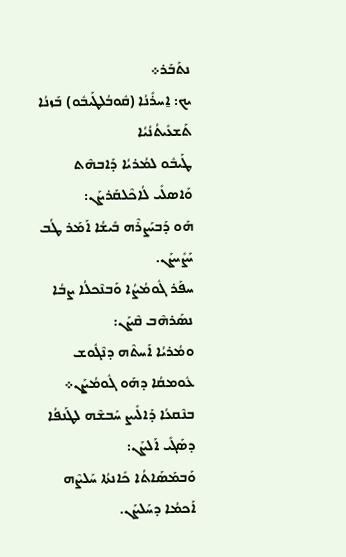ܢܬܰܒܰܪ܀
ܝܟ: ܐ̱ܚܪܺܢܳܐ (ܩܽܘܒܳܠܛܰܝܒܽܘ) ܒܰܙܢܳܐ ܬܰܫܥܺܝܬܳܢܳܝܳܐ
ܛܰܝܒܽܘ ܠܡܳܪܝܳܐ ܕܰܐܒܗܶܬ ܘܰܐܣܠܺܝ ܠܳܐܟܶܠܩܰܪܨܰܢ:
ܗܰܘ ܕܰܒܝܰܨܪܶܗ ܒܺܝܫܳܐ ܐܰܡܰܪ ܛܳܒ ܝܰܨܺܝܨܰܢ.
ܚܦܰܪ ܓܽܘܡܳܨܳܐ ܘܰܒܢܶܟܠܳܐ ܨܒܳܐ ܢܣܰܪܗܶܒ ܩܶܨܰܢ:
ܘܡܳܪܝܳܐ ܐܰܚܬܶܗ ܕܢܶܓܽܘܫ ܥܽܘܡܩܳܐ ܕܗܰܘ ܓܽܘܡܳܨܰܢ܀
ܒܢܶܩܥܳܐ ܕܰܐܠܺܝܨ ܚܰܒܫܶܗ ܠܛܰܢܦܳܐ ܕܣܰܓܺܝ ܐܰܠܨܰܢ:
ܘܰܒܡܰܣܰܐܬܳܐ ܟܺܐܢܬܳܐ ܚܰܠܨܶܗ ܐܰܟܡܳܐ ܕܚܰܠܨܰܢ.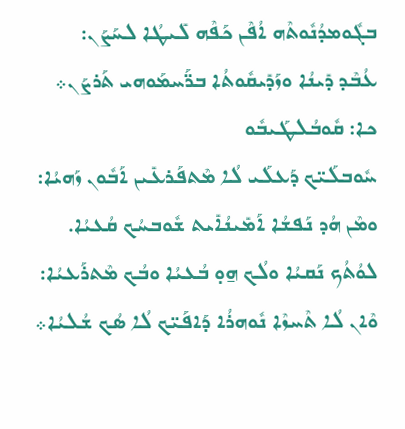ܒܓܽܘܡܕܳܢܽܘܬܶܗ ܐܳܦܶܢ ܟܰܦܶܗ ܠܺܝܛܳܐ ܠܚܰܨܰܢ:
ܥܳܒܶܕ ܕܺܝܢܳܐ ܘܙܰܕܺܝܩܽܘܬܳܐ ܒܪ̈ܰܚܡܰܘܗܝ ܬܰܪܨܰܢ܀
ܟܐ: ܩܽܘܒܳܠܛܰܝܒܽܘ
ܚܽܘܒܠܰܝ̈ܟ ܕܰܥܠܰܝ ܠܳܐ ܡܶܬܦܰܪܥܺܝܢ ܐܰܒܽܘܢ ܙܰܗܝܳܐ:
ܘܡܶܢ ܗܳܕ ܢܰܦܫܳܐ ܐܰܡܺܝܢܳܐܺܝܬ ܫܽܘܒܚܳܟ ܩܳܥܝܳܐ.
ܠܘܳܬܳܟ ܢܰܩܝܳܐ ܘܠܳܟ ܗ̱ܘ̣ ܒܳܥܝܳܐ ܘܒܳܟ ܡܶܬܪܰܥܝܳܐ:
ܘܶܐܢ ܠܳܐ ܬܶܚܙܶܐ ܢܽܘܗܪܳܐ ܕܰܐܦܰܝ̈ܟ ܠܳܐ ܣܳܟ ܫܳܠܝܳܐ܀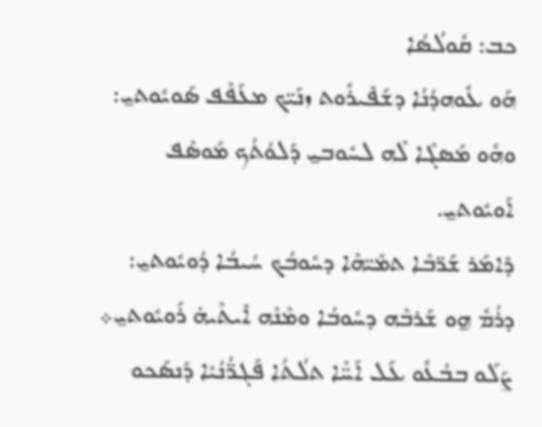ܟܒ: ܩܽܘܠܳܣܳܐ
ܗܰܘ ܥܽܘܗܕܳܢܳܐ ܕܫܰܦܺܝܪܽܘܬ ܙܢܰܝ̈ܟ ܡܥܰܦܶܦ ܣܰܘܝܽܘܬܝ̱:
ܘܗܽܘ ܡܰܣܓܶܐ ܠܶܗ ܠܚܽܘܒܝ̱ ܕܰܠܘܳܬܳܟ ܡܰܘܣܶܦ ܐܰܘܝܽܘܬܝ̱.
ܕܺܐܡܰܪ ܫܰܪ̈ܒܶܐ ܬܡܺܝ̈ܗܶܐ ܕܚܽܘܒܳܟ ܚܳܝܒܳܐ ܕܳܘܝܽܘܬܝ̱:
ܕܪܳܡܽ ܗ̱ܘ ܫܰܪܒܶܗ ܕܚܽܘܒܳܐ ܘܡܶܢܶܗ ܐܺܝܬܶܝܗ̇ ܪܰܘܝܽܘܬܝ̱܀
ܨܰܠܰܘ ܒܒܳܥܽܘ ܥܰܠ ܐܰܚ̈ܶܐ ܬܠܳܬܳܐ ܦܰܓܪ̈ܳܢܳܝܶܐ ܕܰܢܣܰܟܘ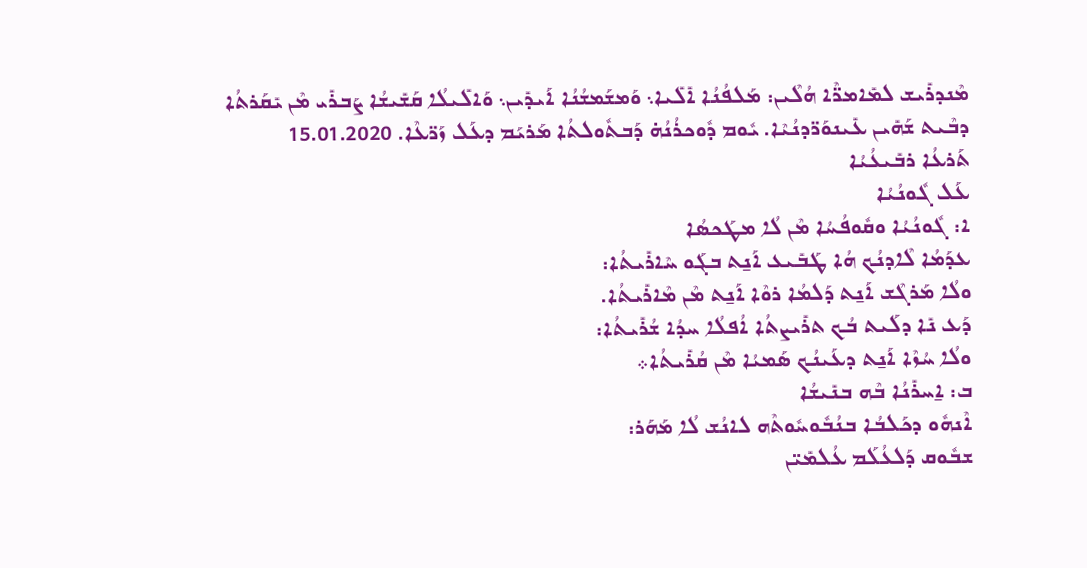ܡܶܢܕܪܺܝܫ ܠܡܺܐܡܪ̈ܶܐ ܗܳܠܶܝܢ: ܡܰܠܦܳܢܳܐ ܐܺܠܺܝܐ܆ ܘܰܡܫܰܡܫܳܢܳܐ ܐܰܝܕܺܝܢ܆ ܘܰܐܠܺܝܠܳܐ ܩܰܫܺܝܫܳܐ ܨܰܒܪܺܝ ܡܶܢ ܝܺܩܰܪܬܳܐ ܕܒܶܝܬ ܫܰܗܺܝܢ ܥܺܝܢܘܰܪ̈ܕܢܳܝܶܐ. ܝܽܘܡ ܕܽܘܟܪܳܢܳܗ̇ ܕܰܒܬܽܘܠܬܳܐ ܡܰܪܝܰܡ ܕܥܰܠ ܙܰܪ̈ܥܶܐ. 15.01.2020
ܬܰܪܥܳܐ ܪܒܺܝܥܳܝܳܐ
ܥܰܠ ܓܽܘܢܳܝܳܐ
ܐ: ܓܽܘܢܳܝܳܐ ܘܩܽܘܦܳܚܳܐ ܡܶܢ ܠܳܐ ܡܛܰܟܣܳܐ
ܥܕܰܡܳܐ ܠܶܐܕܢܳܟ ܗܳܐ ܛܰܒܺܝܥ ܐܰܢ̱ܬ ܒܓܰܘ ܚܶܐܪܺܝܬܳܐ:
ܘܠܳܐ ܡܰܪܓܶܫ ܐܰܢ̱ܬ ܕܰܠܡܳܐ ܪܘܶܐ ܐܰܢ̱ܬ ܡܶܢ ܡܶܐܪܺܝܬܳܐ.
ܕܰܥ ܢܺܐ ܕܠܰܝܬ ܒܳܟ ܬܪܺܝܨܬܳܐ ܐܳܦܠܳܐ ܚܕܳܐ ܫܳܪܺܝܬܳܐ:
ܘܠܳܐ ܚܳܙܶܐ ܐܰܢ̱ܬ ܕܥܰܝܢܳܟ ܣܰܡܝܳܐ ܡܶܢ ܩܳܪܺܝܬܳܐ܀
ܒ: ܐ̱ܚܪܺܢܳܐ ܒܶܗ ܒܢܺܝܫܳܐ
ܐܶܢܗܽܘ ܕܟܰܠܒܳܐ ܒܢܳܒܽܘܚܽܘܬܶܗ ܠܐܢܳܫ ܠܳܐ ܡܰܗܰܪ:
ܫܒܽܘܩ ܕܰܠܥܳܠܰܡ ܥܳܠܡܺܝ̈ܢ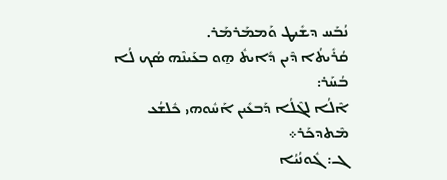ܢܳܒܰܚ ܕܫܺܝܛ ܘܰܡܡܰܪܡܰܪ.
ܩܳܪܺܝܬܳܐ ܕܶܝܢ ܕܺܐܝܬܽ ܗ̱ܘ ܒܥܰܝܢܶܗ ܣܳܟ ܠܳܐ ܒܳܚܰܪ:
ܐܶܠܳܐ ܠܓܶܠܳܐ ܕܰܒܥܺܝܢ ܐܰܚܽܘܗܝ ܟܽܠܫܳܥ ܡܶܬܕܟܰܪ܀
ܓ: ܓܽܘܢܳܝܳܐ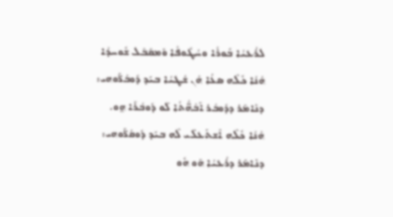ܠܪܳܥܝܳܐ ܒܽܘܪܳܐ ܘܚܳܛܽܘܦܳܐ ܘܰܡܩܰܒܶܠ ܫܽܘܚܕܳܐ
ܗܳܢܳܐ ܟܽܠܶܗ ܣܥܳܐ ܗܳܢ ܫܳܛܝܳܐ ܒܝܰܕ ܕܽܘܒܳܪ̈ܰܘܗܝ:
ܕܢܺܐܡܰܪ ܕܕܽܘܒܳܪ ܐܰܒܳܗ̈ܳܬܳܐ ܠܰܘ ܕܽܘܒܳܪܰܐ ܗ̱ܘ.
ܗܳܢܳܐ ܟܽܠܶܗ ܐܶܫܬܰܥܠܺܝ ܠܶܗ ܒܝܰܕ ܕܽܘܩܳܪ̈ܰܘܗܝ:
ܕܢܺܐܡܰܪ ܕܪܳܥܝܳܐ ܗܰܘ ܗܽܘ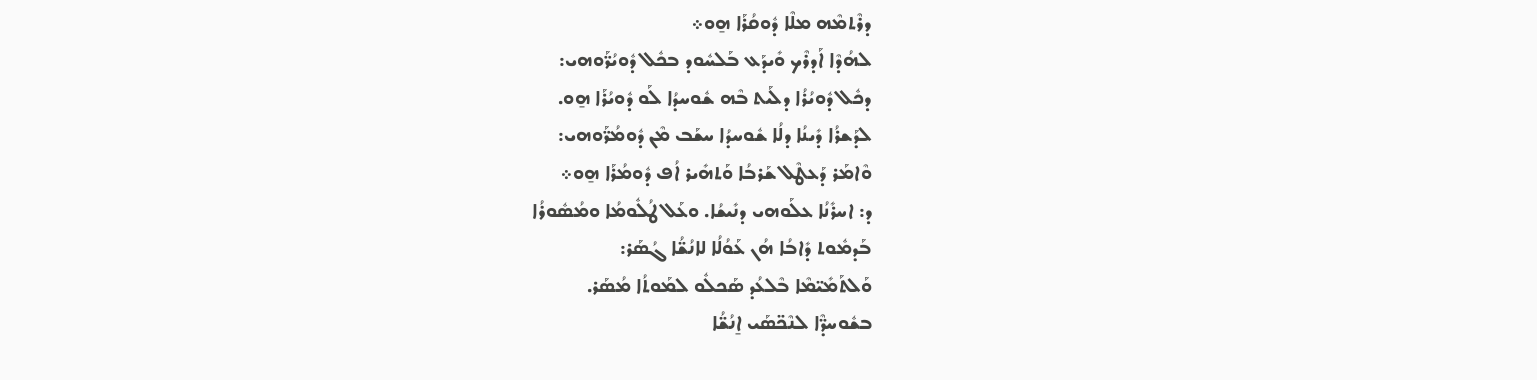ܕܪܶܬܡܶܗ ܡܠܶܐ ܕܽܘܩܳܪܰܐ ܗ̱ܘ܀
ܠܗܳܕܶܐ ܐܰܕܪܶܟ ܘܺܝܕܰܥ ܒܰܠܚܽܘܕ ܒܟܽܠ ܕܽܘܝܳܪ̈ܰܘܗܝ:
ܕܟܽܠ ܕܽܘܝܳܪܳܐ ܕܠܰܝܬ ܒܶܗ ܫܽܘܚܕܳܐ ܠܰܘ ܕܽܘܝܳܪܰܐ ܗ̱ܘ.
ܠܕܰܫܪܳܐ ܕܺܝܢܳܐ ܕܠܳܐ ܫܽܘܚܕܳܐ ܚܫܰܒ ܡܶܢ ܕܽܘܡܳܪ̈ܰܘܗܝ:
ܘܶܐܡܰܪ ܕܰܥܛܶܠ ܫܰܪܒܳܐ ܘܰܬܗܺܝܪ ܐܳܦ ܕܽܘܡܳܪܰܐ ܗ̱ܘ܀
ܕ: ܐܚܪܺܢܳܐ ܥܠܰܘܗܝ ܕܢܺܝܫܳܐ. ܘܥܰܠ ܛܳܠܽܘܡܳܐ ܘܡܳܣܽܘܪܳܐ
ܒܰܕܡܽܘܬ ܕܺܐܒܳܐ ܗܳܢ ܥܰܘܳܠܳܐ ܠܐܢܳܫ̈ܳܐ ܓܳܣܰܪ:
ܘܰܠܬܰܡܺܝ̈ܡܶܐ ܒܶܠܥܳܕ ܣܰܟܠܽܘ ܠܡܰܘܬܳܐ ܡܳܣܰܪ.
ܒܫܽܘܚܕ̈ܶܐ ܠܢܶܟ̈ܣܰܝ ܐ̱ܢܳܫ̈ܳܐ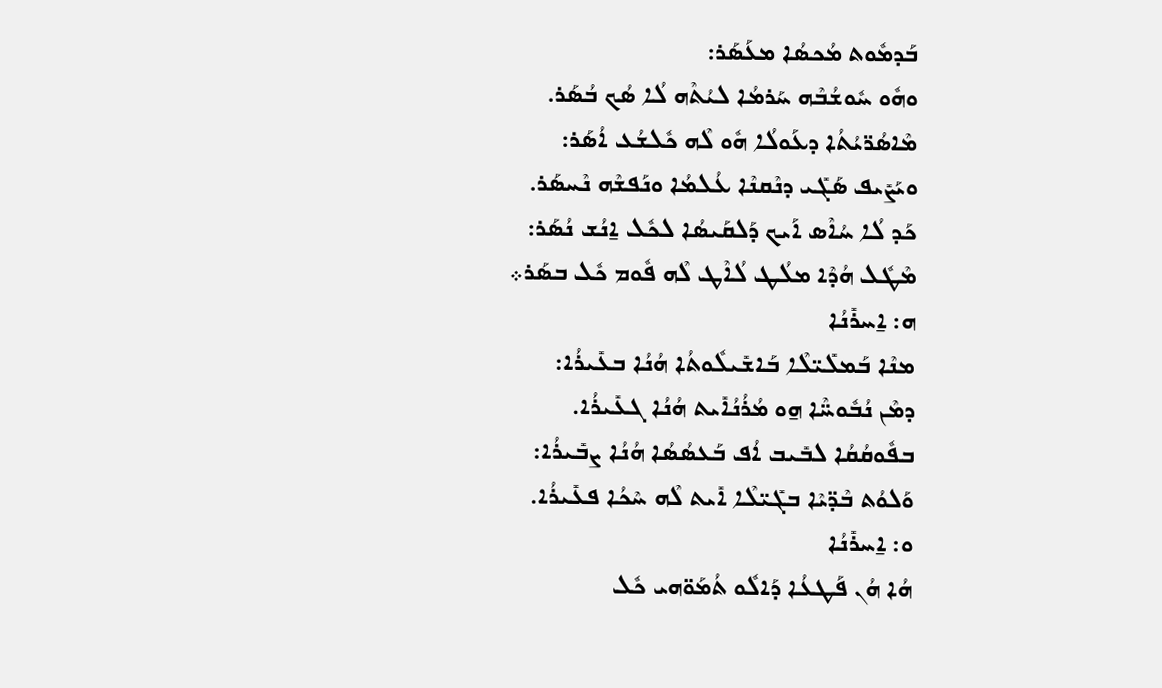ܒܰܕܡܽܘܬ ܡܳܟܣܳܐ ܡܥܰܣܰܪ:
ܘܗܽܘ ܚܽܘܫܳܒܶܗ ܚܰܪܡܳܐ ܠܝܳܬܶܗ ܠܳܐ ܣܳܟ ܒܳܣܰܪ.
ܡܶܐܣܳܪ̈ܝܳܬܳܐ ܕܥܰܘܠܳܐ ܗܽܘ ܠܶܗ ܟܽܠܫܳܥ ܐܳܣܰܪ:
ܘܝܰܨܺܝܦ ܣܰܓܺܝ ܕܢܶܩܢܶܐ ܥܳܠܡܳܐ ܘܢܰܦܫܶܗ ܢܶܚܣܰܪ.
ܟܰܕ ܠܳܐ ܚܳܐܶܣ ܐܰܝܟ ܕܰܠܩܰܝܣܳܐ ܠܟܽܠ ܐ̱ܢܳܫ ܢܳܣܰܪ:
ܡܶܛܽܠ ܗܳܕܶܐ ܡܠܳܛ ܠܳܐܶܛ ܠܶܗ ܦܽܘܡ ܟܽܠ ܒܣܰܪ܀
ܗ: ܐ̱ܚܪܺܢܳܐ
ܡܢܶܐ ܒܰܡܠܺܝ̈ܠܶܐ ܒܰܐܫܺܝܠܽܘܬܳܐ ܗܳܢܳܐ ܒܥܺܝܪܳܐ:
ܕܡܶܢ ܢܳܒܽܘܚ̈ܶܐ ܗ̱ܘ ܡܳܪܳܢܳܐܺܝܬ ܗܳܢܳܐ ܓܥܺܝܪܳܐ.
ܒܦܽܘܩܳܩܳܐ ܠܒܺܝܒ ܐܳܦ ܒܰܥܣܳܣܳܐ ܗܳܢܳܐ ܨܒܺܝܪܳܐ:
ܘܰܠܘܳܬ ܒܶܕ̈ܝܶܐ ܒܓܺܝ̈ܠܶܐ ܐܺܝܬ ܠܶܗ ܚܶܟܳܐ ܦܥܺܝܪܳܐ.
ܘ: ܐ̱ܚܪܺܢܳܐ
ܗܳܐ ܗܳܢ ܦܰܛܥܳܐ ܕܰܐܠܽܘ ܬܳܡܰܘ̈ܗܝ ܟܽܠ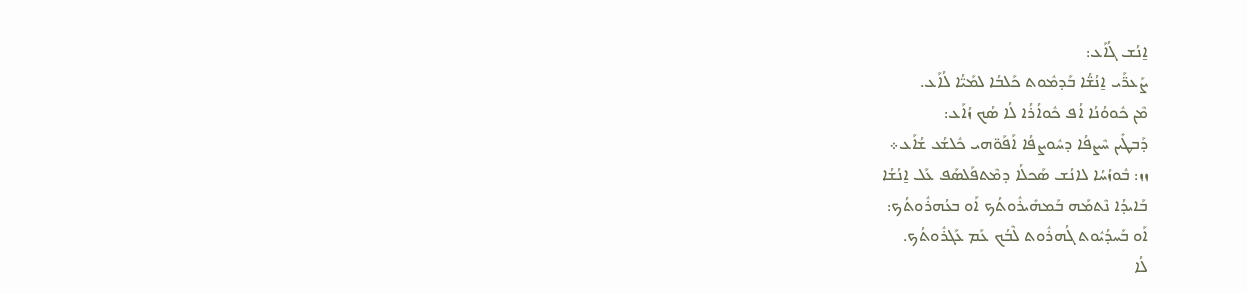ܐ̱ܢܳܫ ܓܳܐܰܥ:
ܨܰܥܪ̈ܰܝ ܐ̱ܢܳܫ̈ܳܐ ܒܰܕܡܽܘܬ ܟܰܠܒܳܐ ܠܡܰܝ̈ܳܐ ܠܳܐܰܥ.
ܡܶܢ ܟܽܘܘܳܢܳܐ ܐܳܦ ܟܽܘܐܳܪܳܐ ܠܳܐ ܣܳܟ ܙܳܐܰܥ:
ܕܰܒܛܺܝܢ ܚܶܨܦܳܐ ܕܚܽܘܨܦܳܐ ܐܰܦܰܘ̈ܗܝ ܟܽܠܫܳܥ ܫܳܐܰܥ܀
ܙܙ: ܒܽܘܙܳܚܳܐ ܠܐܢܳܫ ܣܰܟܠܳܐ ܕܡܶܬܦܰܠܣܰܦ ܥܰܠ ܐ̱ܢܳܫܳܐ
ܒܰܐܝܕܳܐ ܢܶܬܡܰܗ ܒܰܡܗܺܝܪܽܘܬܳܟ ܐܰܘ ܒܥܳܗܪܽܘܬܳܟ:
ܐܰܘ ܒܰܚܕܳܝܽܘܬ ܓܳܗܪܽܘܬ ܠܶܒܳܟ ܥܰܡ ܥܰܓܪܽܘܬܳܟ.
ܠܳܐ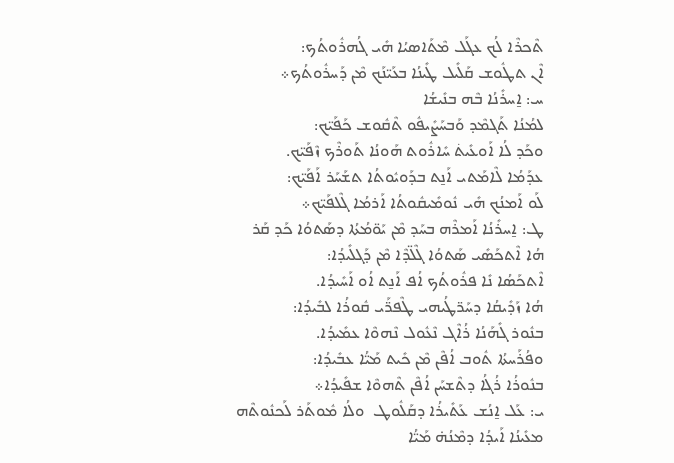ܬܶܟܪܶܐ ܠܳܟ ܥܓܰܠ ܡܶܬܰܐܣܝܳܐ ܗܺܝ ܓܳܗܪܽܘܬܳܟ:
ܐܶܢ ܬܛܽܘܫ ܩܰܠܺܝܠ ܛܺܝܢܳܐ ܒܥܰܝ̈ܢܰܟ ܡܶܢ ܕܰܚܪܽܘܬܳܟ܀
ܚ: ܐ̱ܚܪܺܢܳܐ ܒܶܗ ܒܢܺܝܫܳܐ
ܠܡܳܢܳܐ ܬܰܓܡܶܕ ܘܰܒܚܰܨܺܝܦܽܘ ܬܶܩܽܘܫ ܟܰܦܰܝ̈ܟ:
ܘܟܰܕ ܠܳܐ ܐܰܘܥܺܝܬ݁ ܚܺܐܪܽܘܬ ܗܰܘܢܳܐ ܬܰܘܪܶܟ ܙܶܦܰܝ̈ܟ.
ܥܕܰܡܳܐ ܠܶܐܡܰܬܝ ܐܰܢ̱ܬ ܒܕܰܘܝܽܘܬܳܐ ܬܫܰܚܰܪ ܐܰܦܰܝ̈ܟ:
ܠܰܘ ܐܰܡܢܳܟ ܗܺܝ ܢܽܘܡܺܝܩܽܘܬܳܐ ܐܰܪܡܳܐ ܓܶܠܦܰܝ̈ܟ܀
ܛ: ܐ̱ܚܪܺܢܳܐ ܐܰܡܪܶܗ ܒܚܰܕ ܡܶܢ ܝܰܘ̈ܡܳܬܳܐ ܕܣܰܬܘܳܐ ܟܰܕ ܩܰܪ
ܗܳܐ ܐܶܬܟܰܣܺܝ ܣܰܬܘܳܐ ܓܶܠ̈ܕܶܐ ܡܶܢ ܕܰܓܠܺܝܕܳܐ:
ܐܶܬܟܰܣܳܐ ܢܺܐ ܦܪܽܘܬܳܟ ܐܳܦ ܐܰܢ̱ܬ ܐܳܘ ܐܰܚܺܝܕܳܐ.
ܗܳܐ ܙܰܕܺܝܩܳܐ ܕܚܰܪ̈ܛܳܝܗܝ ܛܶܦܪ̈ܰܝ ܩܽܘܪܳܐ ܠܒܺܝܕܳܐ:
ܒܢܽܘܪ ܓܺܗܰܢܳܐ ܪܳܐܶܓ ܢܶܥܽܘܠ ܢܶܗܘܶܐ ܥܡܺܝܕܳܐ.
ܘܦܳܪܰܚܬܳܐ ܬܽܘܒ ܐܳܦܶܢ ܡܶܢ ܟܺܝܬ ܡܰܝ̈ܳܐ ܥܒܺܝܕܳܐ:
ܒܢܽܘܪܳܐ ܪܳܓܳܐ ܕܬܶܫܚܰܢ ܐܳܦܶܢ ܬܶܗܘܶܐ ܫܦܺܝܕܳܐ܀
ܝ: ܥܰܠ ܐ̱ܢܳܫ ܥܰܬܺܝܪܳܐ ܕܩܰܠܽܘܛ  ܘܠܳܐ ܡܽܘܬܰܪ ܠܰܟܢܽܘܬܶܗ
ܡܥܺܝܢܳܐ ܐܰܝܕܳܐ ܕܡܶܢܳܗ̇ ܡܰܝ̈ܳܐ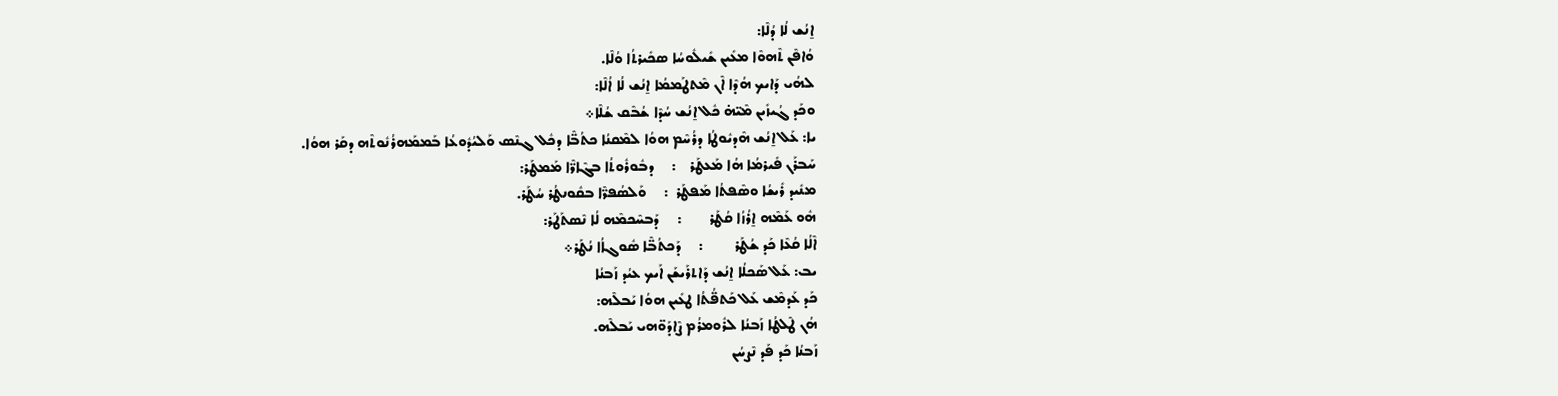ܐ̱ܢܳܫ ܠܳܐ ܕܳܠܶܐ:
ܘܳܐܦܶܢ ܬܶܗܘܶܐ ܡܥܺܝܢ ܫܺܝܠܽܘܚܳܐ ܣܟܺܝܪܬܳܐ ܘܳܠܶܐ.
ܠܗܳܝ ܕܰܐܝܟ ܗܳܕܶܐ ܐܶܢ ܡܶܬܛܰܡܡܳܐ ܐ̱ܢܳܫ ܠܳܐ ܐܳܠܶܐ:
ܘܟܰܕ ܓܳܝܙܺܝܢ ܡܶܝ̈ܗ̇ ܟܽܠ ܐ̱ܢܳܫ ܚܳܕܶܐ ܫܳܒܶܩ ܫܳܠܶܐ܀
ܝܐ: ܥܰܠ ܐ̱ܢܳܫ ܗܶܕܝܽܘܛܳܐ ܕܪܳܚܶܡ ܗܘܳܐ ܠܡܶܩܢܳܐ ܟܬܳܒ̈ܶܐ ܕܟܽܠ ܓܢܶܣ ܘܰܠܝܳܕܽܘܥܳܐ ܒܰܡܡܰܗܪܳܢܽܘܬܶܗ ܕܩܰܪ ܗܘܳܐ.
ܚܰܒܪܰܢ ܦܺܝܪܡܳܐ ܗܳܐ ܡܰܥܛܰܪ    :     ܕܒܽܘܪܽܘܬܳܐ ܒܓܶܐܪ̈ܶܐ ܡܰܡܛܰܪ:
ܡܢܺܝܕ ܪܺܝܫܳܐ ܘܣܶܦܬܳܐ ܡܰܦܛܰܪ  :     ܘܰܠܣܳܦܪ̈ܶܐ ܒܩܽܘܢܛܳܪ ܚܳܛܰܪ.
ܗܽܘ ܥܰܡܶܗ ܐ̱ܪܳܙܳܐ ܩܳܛܰܪ        :     ܕܰܒܚܶܟܡܶܗ ܠܳܐ ܢܶܣܬܰܛܰܪ:
ܐܶܠܳܐ ܩܳܥܶܐ ܟܰܕ ܫܳܛܰܪ         :     ܕܰܟܬܳܒ̈ܶܐ ܣܽܘܓܐܳܐ ܢܳܛܰܪ܀
ܝܒ: ܥܰܠ ܣܰܟܠܳܐ ܐ̱ܢܳܫ ܕܰܐܬܪܰܝܫܰܢ ܐܰܝܟ ܥܝܳܕ ܙܰܒܢܳܐ
ܟܰܕ ܥܰܕܡܶܫ ܥܰܠ ܟܰܬܦ̈ܳܬܳܐ ܛܥܺܝܢ ܗܘܳܐ ܝܰܒܠܶܗ:
ܗܳܢ ܛܶܠܛܳܐ ܙܰܒܢܳܐ ܠܪܽܘܡܪܳܡ ܨܶܐܕܰܘ̈ܗܝ ܝܰܒܠܶܗ.
ܙܰܒܢܳܐ ܟܰܕ ܦܰܕ ܢܶܨܚܳܢ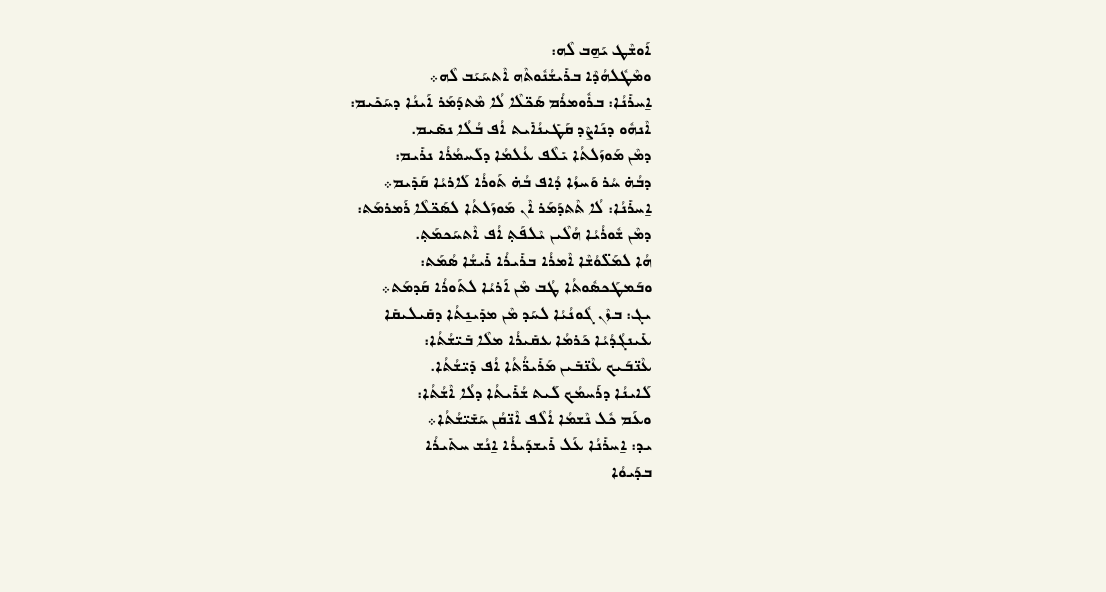ܐܰܘܫܶܛ ܝܰܗ̱ܒ ܠܶܗ:
ܘܡܶܛܽܠܗܳܕܶܐ ܒܪܺܝܫܳܢܽܘܬܶܗ ܐܶܬܚܰܝܰܒ ܠܶܗ܀
ܐ̱ܚܪܺܢܳܐ: ܒܪܽܘܡܪܳܡ ܣܰܟ̈ܠܶܐ ܠܳܐ ܡܶܬܕܰܡܰܪ ܐܰܝܢܳܐ ܕܚܰܟܺܝܡ:
ܐܶܢܗܽܘ ܕܢܰܐܨܶܕ ܩܰܛܺܝܢܳܐܺܝܬ ܐܳܦ ܒܳܠܳܐ ܢܣܺܝܡ.
ܕܡܶܢ ܡܰܘܙܰܠܬܳܐ ܝܺܠܶܦ ܥܳܠܡܳܐ ܕܠܰܚܡܳܪܳܐ ܢܪܺܝܡ:
ܕܒܳܗ̇ ܚܳܪ ܘܰܚܙܳܐ ܕܳܐܦ ܒܳܗ̇ ܬܰܘܪܳܐ ܠܰܐܪܝܳܐ ܩܰܕܺܝܡ܀
ܐ̱ܚܪܺܢܳܐ: ܠܳܐ ܬܶܬܕܰܡܰܪ ܐܶܢ ܡܰܘܙܰܠܬܳܐ ܠܣܰܟ̈ܠܶܐ ܪܰܡܪܡܰܬ:
ܕܡܶܢ ܫܽܘܪܳܝܳܐ ܗܳܠܶܝܢ ܝܶܠܦܰܬ݂ ܐܳܦ ܐܶܬܚܰܟܡܰܬ݂.
ܗܳܐ ܠܡܰܠ̈ܘܳܫܶܐ ܐܶܡܪܳܐ ܒܪܺܝܪܳܐ ܪܺܝܫܳܐ ܣܳܡܰܬ:
ܘܒܰܡܛܰܟܣܽܘܬܳܐ ܛܳܒ ܡܶܢ ܐܰܪܝܳܐ ܠܬܰܘܪܳܐ ܩܰܕܡܰܬ܀
ܝܓ: ܒܙܶܢ ܓܽܘܢܳܝܳܐ ܠܚܰܕ ܡܶܢ ܡܕܺܝܢ̱ܬܳܐ ܕܩܺܝܠܝܩܺܐ
ܥܺܝܢܓܳܕܳܝܳܐ ܟܰܪܡܳܐ ܥܩܺܝܪܳܐ ܡܠܶܐ ܒܺܝ̈ܫܳܬܳܐ:
ܥܶܢ̈ܒܰܝܟ ܥܶܢ̈ܒܺܝܢ ܡܰܪܺܝܪ̈ܳܬܳܐ ܐܳܦ ܕܺܝ̈ܫܳܬܳܐ.
ܠܰܐܝܢܳܐ ܕܪܰܚܡܳܟ ܠܰܝܬ ܫܳܪܺܝܬܳܐ ܕܠܳܐ ܐܶܫܳܬܳܐ:
ܘܥܰܡ ܟܽܠ ܢܶܫܡܳܐ ܐܳܠܶܦ ܐܶܢ̈ܩܳܢ ܚܰܫܺܝ̈ܫܳܬܳܐ܀
ܝܕ: ܐ̱ܚܪܺܢܳܐ ܥܰܠ ܪܺܝܫܕܰܝܪܳܐ ܐ̱ܢܳܫ ܚܬܺܝܪܳܐ
ܒܕܰܝܘܳܐ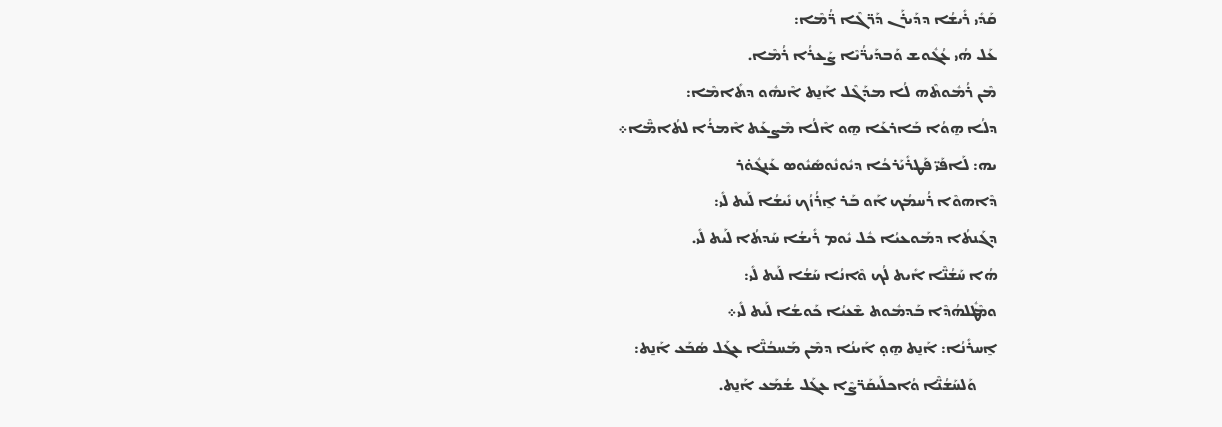ܩܰܕܺܝ ܪܺܝܫܳܐ ܕܕܰܝܪܰܢ ܕܰܪ̈ܓܶܐ ܪ̈ܳܡܶܐ:
ܥܰܠ ܗܳܝ ܥܳܓܽܘܫ ܘܰܒܕܰܝܪ̈ܳܝܶܐ ܨܰܥܪܳܐ ܪܳܡܶܐ.
ܡܶܢ ܪܳܡܽܘܬܶܗ ܠܳܐ ܡܕܰܓܶܠ ܐܰܢ̱ܬ ܐܶܢܗܽܘ ܕܬܺܐܡܶܐ:
ܕܠܳܐ ܗ̱ܘܳܐ ܒܰܐܪܥܰܐ ܗ̱ܘ ܐܶܠܳܐ ܡܶܨܥܰܬ ܐܶܡܪܳܐ ܠܬܳܐܡ̈ܶܐ܀
ܝܗ: ܠܰܐܦܰܝ̈ ܦܰܛܪܺܝܰܪܟܳܐ ܕܝܽܘܢܽܘܣܺܝܽܘܣ ܥܰܢܓܽܘ̇ܪ
ܕܶܐܗܘܶܐ ܪܳܚܡܳܟ ܐܰܘ ܒܰܪ ܐ̱ܪܳܙܳܟ ܢܺܝܫܳܐ ܠܰܝܬ ܠܺܝ:
ܕܓܰܢܬܳܐ ܕܡܰܘܥܝܳܐ ܟܽܠ ܝܽܘܡ ܪܺܝܫܳܐ ܚܰܕܬܳܐ ܠܰܝܬ ܠܺܝ.
ܗܳܐ ܚܰܫܳܢ̈ܶܐ ܐܺܝܬ ܠܳܟ ܘܶܐܢܳܐ ܚܰܫܳܐ ܠܰܝܬ ܠܺܝ:
ܘܡܶܛܽܠܗܳܕܶܐ ܒܰܕܡܽܘܬ ܫܶܥܝܳܐ ܟܰܘܫܳܐ ܠܰܝܬ ܠܺܝ܀
ܐ̱ܚܪܺܢܳܐ: ܐܰܢ̱ܬ ܗ̱ܘ̣ ܐܰܝܢܳܐ ܕܡܶܢ ܡܰܚܒܳܢ̈ܶܐ ܥܓܰܠ ܣܳܒܰܥ ܐܰܢ̱ܬ:
      ܘܰܠܚܰܫܳܢ̈ܶܐ ܘܳܐܟܠܰܝܩܰܪ̈ܨܶܐ ܥܓܰܠ ܫܳܡܰܥ ܐܰܢ̱ܬ.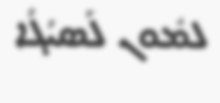ܠܡܽܘܢ ܠܰܣܝܳܓܳܐ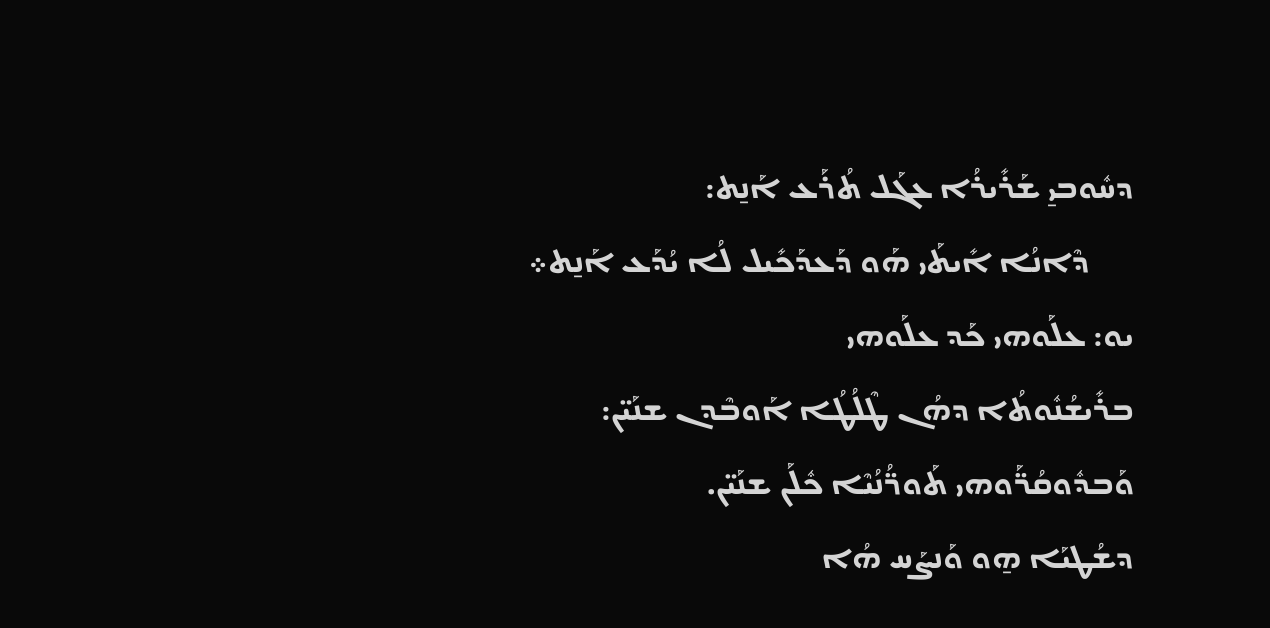ܕܚܽܘܒܝ̱ ܫܰܪܺܝܪܳܐ ܥܓܰܠ ܬܳܪܰܥ ܐܰܢ̱ܬ:
      ܕܶܐܢܳܐ ܐܺܝܬܰܝ ܗܰܘ ܕܰܥܕܰܟܺܝܠ ܠܳܐ ܝܳܕܰܥ ܐܰܢ̱ܬ܀
ܝܘ: ܥܠܰܘܗܝ ܟܰܕ ܥܠܰܘܗܝ
ܒܪܺܝܫܳܢܽܘܬܳܐ ܕܗܳܢ ܛܶܠܳܛܳܐ ܐܰܘܒܶܕܢ ܫܢܰܝ̈ܢ:
ܘܰܒܕܽܘܩܳܪ̈ܰܘܗܝ ܬܰܘܪ̈ܳܢܳܝܶܐ ܟܽܠܰܢ ܫܢܰܝ̈ܢ.
ܕܫܳܛܝܰܐ ܗ̱ܘ ܘܰܢܨܰܚ ܗܳܐ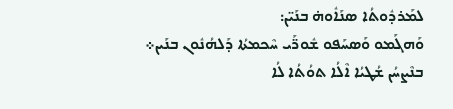ܠܡܰܪܕܽܘܬܳܐ ܣܢܰܐܽܘܗ̇ ܒܢܰܝ̈ܢ:
ܘܰܗܓܰܡܘ ܘܰܣܚܰܦܘ ܫܽܘܪ̈ܰܝ ܚܶܟܡܬܳܐ ܕܰܠܗܳܢܽܘܢ ܒܢܰܝܢ܀
ܒܢܶܨܚܳܢ ܫܳܛܝܳܐ ܐܶܠܳܐ ܬܘܳܬܳܐ ܠܳܐ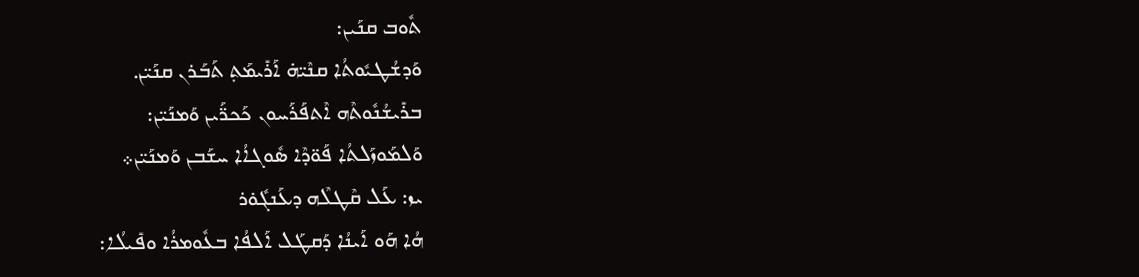ܬܽܘܒ ܩܢܰܝܢ:
ܘܰܕܫܳܛܝܽܘܬܳܐ ܩܢܶܝ̈ܗ̇ ܐܰܪܺܝܡܰܬ݂ ܬܰܒܰܪܢ ܩܢܰܝ̈ܢ.
ܒܪܺܝܫܳܢܽܘܬܶܗ ܐܶܬܦܰܪܰܚܘܢ ܟܰܟܪ̈ܰܝܢ ܘܰܡܢܰܝ̈ܢ:
ܘܰܠܡܰܘܙܰܠܬܳܐ ܦܰܘ̈ܕܶܐ ܣܽܘܓܐܳܐ ܚܫܰܒܢ ܘܰܡܢܰܝ̈ܢ܀
ܝܙ: ܥܰܠ ܩܶܛܠܶܗ ܕܥܰܢܓܽܘ̇ܪ
ܗܳܐ ܗܰܘ ܐܰܝܢܳܐ ܕܰܩܛܰܠ ܐܰܠܦܳܐ ܒܥܽܘܡܪܳܐ ܘܦܺܝܠܳܐ: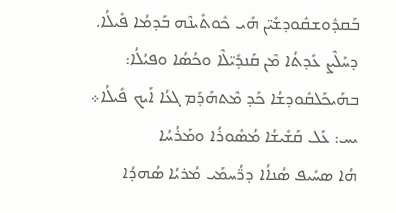ܒܰܩܕܽܘܫܩܽܘܕܫܺܝ̈ܢ ܗܺܝ ܟܽܘܬܺܝܢܶܗ ܒܰܕܡܳܐ ܦܺܝܠܳܐ.
ܕܚܰܠܶܨ ܥܺܕܬܳܐ ܡܶܢ ܩܰܢܕܺܝ̈ܠܶܐ ܘܟܳܣܳܐ ܘܦܝܳܠܳܐ:
ܒܗܰܝܟܰܠܩܽܘܕܫܳܐ ܟܰܕ ܡܶܬܗܰܕܰܡ ܓܥܳܐ ܐܰܝܟ ܦܺܝܠܳܐ܀
ܝܚ: ܥܰܠ ܩܰܫܺܝܫܳܐ ܡܳܣܽܘܪܳܐ ܘܡܰܪܳܚܳܐ
ܗܳܐ ܣܚܺܝܦ ܣܳܢܐܳܐ ܕܪ̈ܳܚܡܰܝ ܡܳܪܝܳܐ ܣܳܗܕܳܐ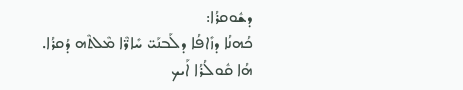ܕܫܽܘܩܪܳܐ:
ܟܳܗܢܳܐ ܕܙܺܐܦܳܐ ܕܠܰܒܢܰܝ̈ ܚܺܐܪ̈ܶܐ ܡܶܠܬܶܗ ܕܳܩܪܳܐ.
ܗܳܐ ܩܽܘܠܳܪܳܐ ܐܰܝܟ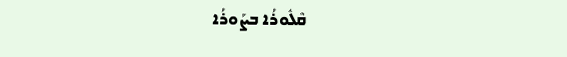ܩܶܠܽܘܪܳܐ ܒܨܰܘܪܳܐ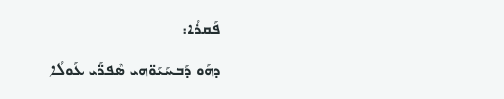ܦܰܩܪܳܐ:
ܕܗܰܘ ܕܰܒܚܰܝܰܘ̈ܗܝ ܣܶܦܪ̈ܰܝ ܥܰܘܠܳܐ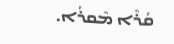ܩܳܪܶܐ ܡܶܩܪܳܐ.